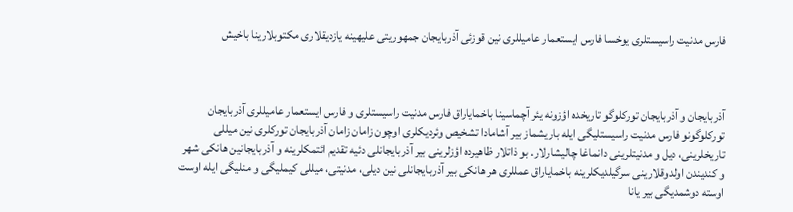فارس مدنیت راسیستلری یوخسا فارس ایستعمار عامیللری نین قوزئی آذربایجان جمهوریتی علیهینه یازدیقلاری مکتوبلارینا باخیش



آذربایجان و آذربایجان تورکلوگو تاریخده اؤزونه یئر آچماسینا باخمایاراق فارس مدنیت راسیستلری و فارس ایستعمار عامیللری آذربایجان تورکلوگونو فارس مدنیت راسیستلیگی ایله باریشماز بیر آشامادا تشخیص وئردیکلری اوچون زامان زامان آذربایجان تورکلری نین میللی تاریخلرینی، دیل و مدنیتلرینی دانماغا چالیشارلار. بو ذاتلار ظاهیرده اؤزلرینی بیر آذربایجانلی دئیه تقدیم ائتمکلرینه و آذربایجانین هانکی شهر و کندیندن اولدوقلارینی سرگیلدیکلرینه باخمایاراق عمللری هر هانکی بیر آذربایجانلی نین دیلی، مدنیتی، میللی کیملیگی و منلیگی ایله اوست اوسته دوشمدیگی بیر یانا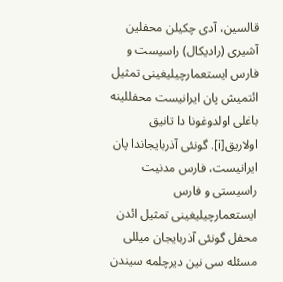قالسین، آدی چکیلن محفلین آشیری (رادیکال) راسیست و فارس ایستعمارچیلیغینی تمثیل ائتمیش پان ایرانیست محفللینه باغلی اولدوغونا دا تانیق اولاریق[i]. گونئی آذربایجاندا پان ایرانیست، فارس مدنیت راسیستی و فارس ایستعمارچیلیغینی تمثیل ائدن محفل گونئی آذربایجان میللی مسئله سی نین دیرچلمه سیندن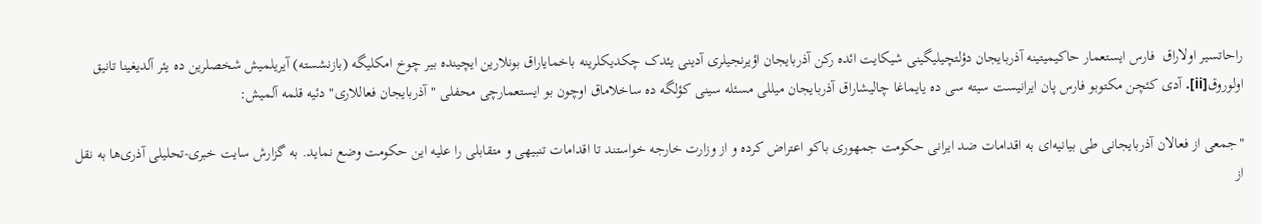راحاتسیر اولاراق  فارس ایستعمار حاکیمیتینه آذربایجان دؤلتچیلیگینی شیکایت ائده رکن آذربایجان اؤیرنجیلری آدینی یئدک چکدیکلرینه باخمایاراق بونلارین ایچینده بیر چوخ امکلیگه (بازنشسته) آیریلمیش شخصلرین ده یئر آلدیغینا تانیق اولوروق[ii]. آدی کئچن مکتوبو فارس پان ایرانیست سیته سی ده یایماغا چالیشاراق آذربایجان میللی مسئله سینی کؤلگه ده ساخلاماق اوچون بو ایستعمارچی محفلی "آذربایجان فعاللاری" دئیه قلمه آلمیش:

"جمعی از فعالان آذربایجانی طی بیانیه‌ای به اقدامات ضد ایرانی حکومت جمهوری باکو اعتراض کرده و از وزارت خارجه خواستند تا اقدامات تنبیهی و متقابلی را علیه این حکومت وضع نماید. به گزارش سایت خبری-تحلیلی آذری‌ها به نقل از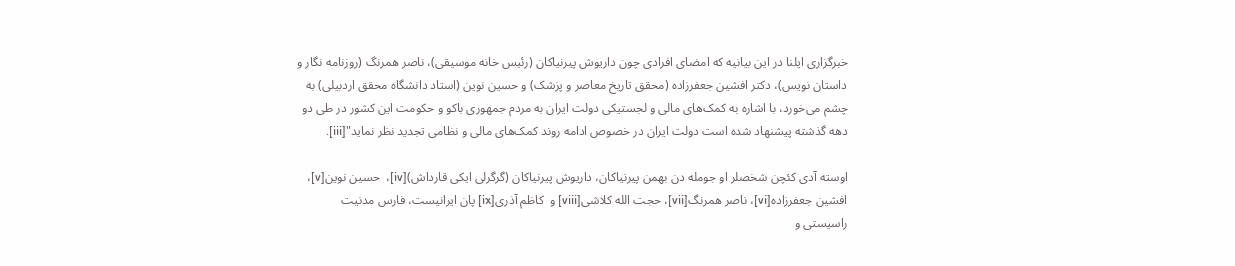خبرگزاری ایلنا در این بیانیه که امضای افرادی چون داریوش پیرنیاکان (رئیس خانه موسیقی)، ناصر همرنگ (روزنامه نگار و داستان نویس)، دکتر افشین جعفرزاده (محقق تاریخ معاصر و پزشک) و حسین نوین (استاد دانشگاه محقق اردبیلی) به چشم می‌خورد، با اشاره به کمک‌های مالی و لجستیکی دولت ایران به مردم جمهوری باکو و حکومت این کشور در طی دو دهه گذشته پیشنهاد شده است دولت ایران در خصوص ادامه روند کمک‌های مالی و نظامی تجدید نظر نماید"[iii].

اوسته آدی کئچن شخصلر او جومله دن بهمن پیرنیاکان، داریوش پیرنیاکان (گرگرلی ایکی قارداش)[iv]،  حسین نوین[v]، افشین جعفرزاده[vi]، ناصر همرنگ[vii]، حجت الله کلاشی[viii] و  کاظم آذری[ix] پان ایرانیست، فارس مدنیت راسیستی و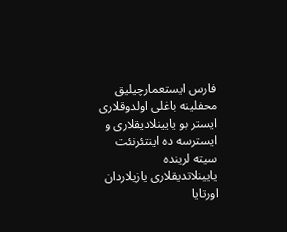فارس ایستعمارچیلیق محفلینه باغلی اولدوقلاری ایستر بو یایینلادیقلاری و ایسترسه ده اینتئرنئت سیته لرینده یایینلاتدیقلاری یازیلاردان اورتایا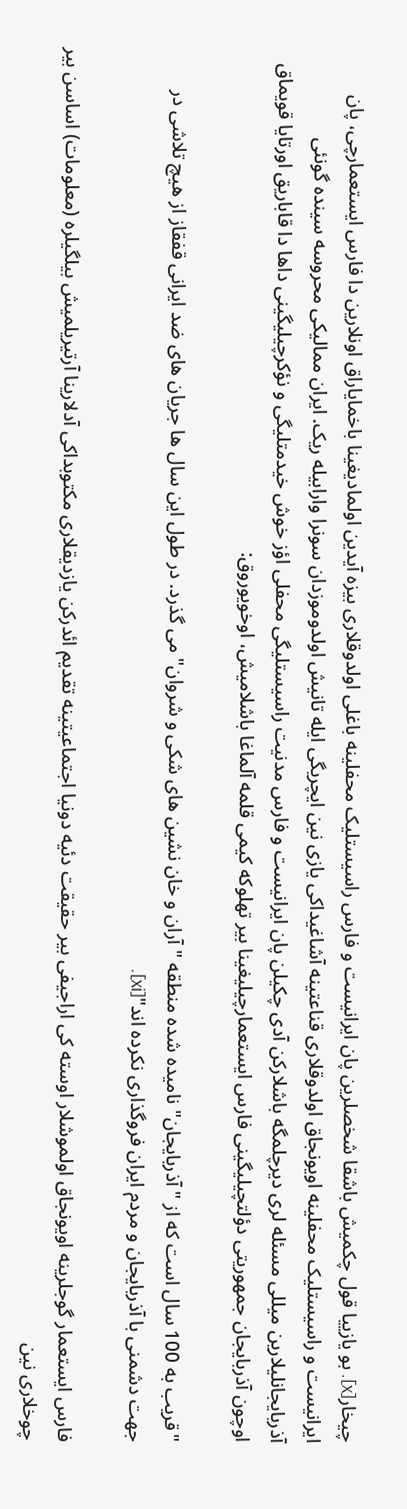چیخار[x]. بو یازییا قول چکمیش باشقا شخصلرین پان ایرانیست و فارس راسیستلیک محفلینه باغلی اولدوقلاری بیزه آیدین اولمادیغینا باخمایاراق اونلارین دا فارس ایستعمارچی، پان ایرانیست و راسیستلیک محفلینه اویونجاق اولدوقلاری قناعتینه آشاغیداکی یازی نین ایچریگی ایله تانیش اولدوموزدان سونرا وارابیله ریک. ایران ممالیکی محروسه سینده گونئی آذربایجانلیلارین میللی مسئله لری دیرچلمگه باشلارکن آدی چکیلن پان ایرانیست و فارس مدنیت راسیستلیگی محفلی اؤز خوش خیدمتلیگی و نؤکرچیلیگینی داها دا قاباریق اورتایا قویماق اوچون آذربایجان جمهوریتی دؤلتچیلیگینی فارس ایستعمارچیلیغینا بیر تهلوکه کیمی قلمه آلماغا باشلامیش، اوخویوروق:

"قریب به 100 سال است که از "آذربایجان" نامیده شده منطقه "آران و خان نشین های شکی و شروان" می گذرد. در طول این سال ها جریان های ضد ایرانی قفقاز از هیچ تلاشی در جهت دشمنی با آذربایجان و مردم ایران فروگذاری نکرده اند"[xi].

فارس ایستعمار گوجلرینه اویونجاق اولموشلار اوسته کی اراجیفی بیر حقیقت دئیه دونیا اجتماعیتینه تقدیم ائدرکن یازدیقلاری مکتوبداکی آدلارینا آرتیریلمیش بیلگیلره (معلومات) اساسن بیر چوخلاری نین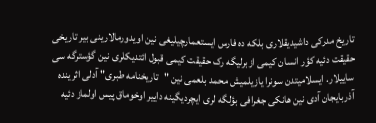تاریخ مدرکی داشیدیقلاری بلکه ده فارس ایستعمارچیلیغی نین اویدورمالارینی بیر تاریخی حقیقت دئیه کؤر انسان کیمی ازبرلیگه رک حقیقت کیمی قبول ائتدیکلری نین گؤسترگه سی ساییلار. ایسلامیتدن سونرا یازیلمیش محمد بلعمی نین "تاریخنامه طبری" آدلی اثرینده آذربایجان آدی نین هانکی جغرافی بؤلگه لری ایچردیگینه داییر اوخوماق پیس اولماز دئیه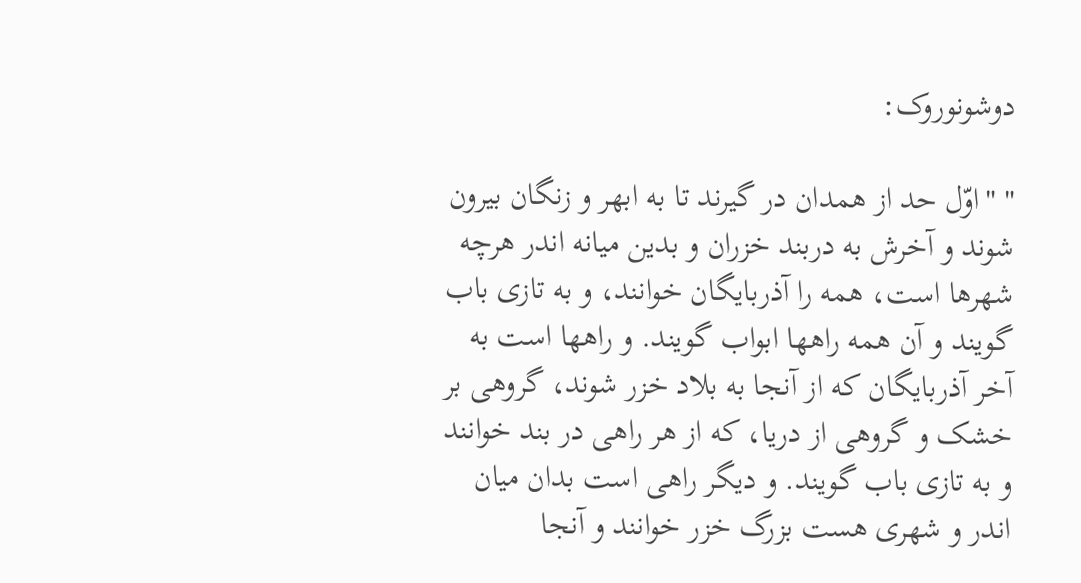دوشونوروک:

" "اوّل حد از همدان در گیرند تا به ابهر و زنگان بیرون شوند و آخرش به دربند خزران و بدین میانه اندر هرچه شهرها است، همه را آذربایگان خوانند، و به تازی باب گویند و آن همه راهها ابواب گویند. و راهها است به آخر آذربایگان که از آنجا به بلاد خزر شوند، گروهی بر خشک و گروهی از دریا، که از هر راهی در بند خوانند و به تازی باب گویند. و دیگر راهی است بدان میان اندر و شهری هست بزرگ خزر خوانند و آنجا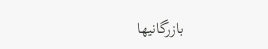بازرگانیها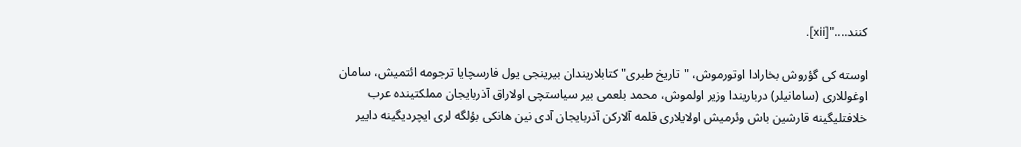کنند...."[xii].

اوسته کی گؤروش بخارادا اوتورموش، "تاریخ طبری" کتابلاریندان بیرینجی یول فارسچایا ترجومه ائتمیش، سامان اوغوللاری (سامانیلر) درباریندا وزیر اولموش، محمد بلعمی بیر سیاستچی اولاراق آذربایجان مملکتینده عرب خلافتلیگینه قارشین باش وئرمیش اولایلاری قلمه آلارکن آذربایجان آدی نین هانکی بؤلگه لری ایچردیگینه داییر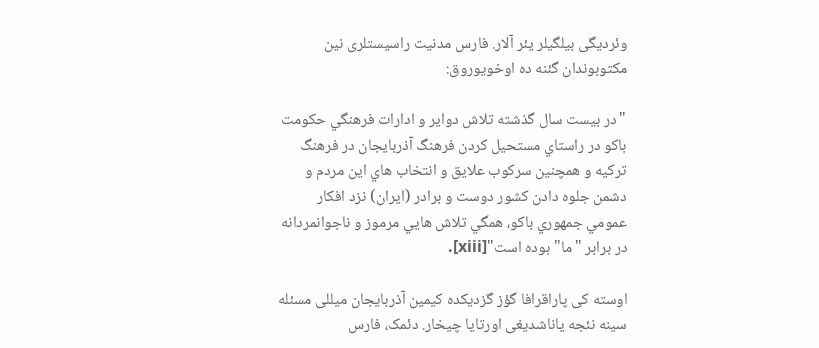وئردیگی بیلگیلر یئر آلار. فارس مدنیت راسیستلری نین مکتوبوندان گئنه ده اوخویوروق:

"در بيست سال گذشته تلاش دواير و ادارات فرهنگي حکومت باکو در راستاي مستحيل کردن فرهنگ آذربايجان در فرهنگ ترکيه و همچنين سرکوب علايق و انتخاب هاي اين مردم و دشمن جلوه دادن کشور دوست و برادر (ايران) نزد افکار عمومي جمهوري باکو، همگي تلاش هايي مرموز و ناجوانمردانه در برابر "ما" بوده است"[xiii].

اوسته کی پاراقرافا گؤز گزدیکده کیمین آذربایجان میللی مسئله سینه نئجه یاناشدیغی اورتایا چیخار. دئمک، فارس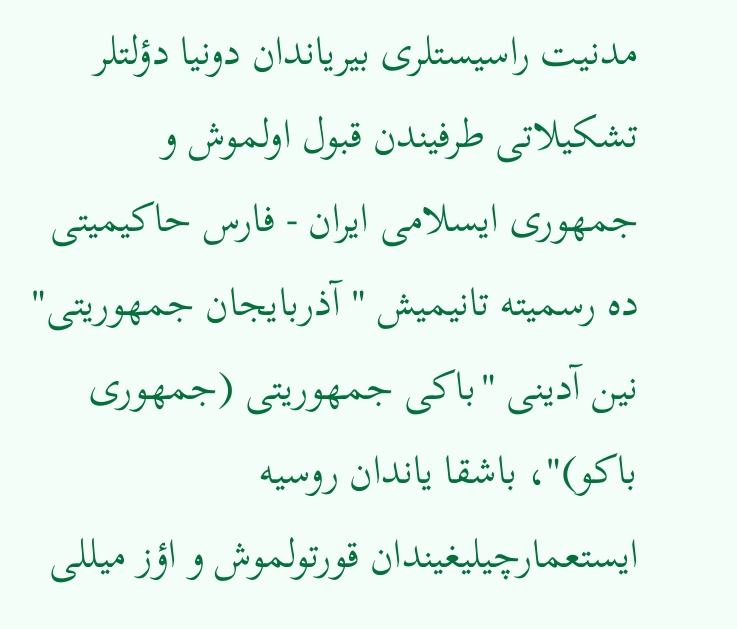مدنیت راسیستلری بیریاندان دونیا دؤلتلر تشکیلاتی طرفیندن قبول اولموش و جمهوری ایسلامی ایران - فارس حاکیمیتی ده رسمیته تانیمیش "آذربایجان جمهوریتی" نین آدینی "باکی جمهوریتی (جمهوری باکو)"، باشقا یاندان روسیه ایستعمارچیلیغیندان قورتولموش و اؤز میللی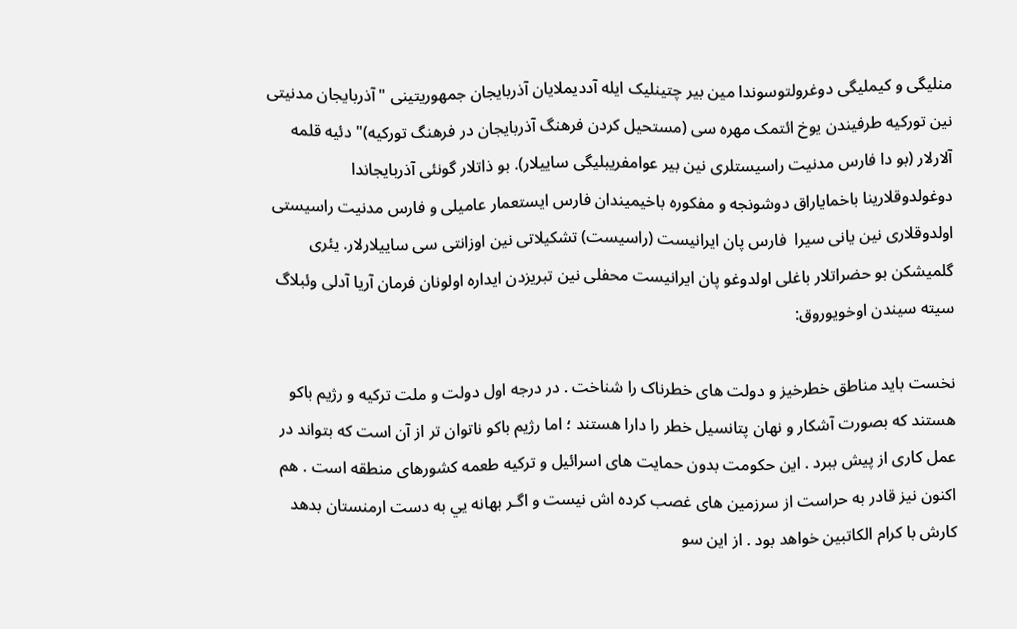منلیگی و کیملیگی دوغرولتوسوندا مین بیر چتینلیک ایله آددیملایان آذربایجان جمهوریتینی "آذربایجان مدنیتی نین تورکیه طرفیندن یوخ ائتمک مهره سی (مستحیل کردن فرهنگ آذربایجان در فرهنگ تورکیه)" دئیه قلمه آلارلار (بو دا فارس مدنیت راسیستلری نین بیر عوامفریبلیگی ساییلار). بو ذاتلار گونئی آذربایجاندا دوغولدوقلارینا باخمایاراق دوشونجه و مفکوره باخیمیندان فارس ایستعمار عامیلی و فارس مدنیت راسیستی اولدوقلاری نین یانی سیرا  فارس پان ایرانیست (راسیست) تشکیلاتی نین اوزانتی سی ساییلارلار. یئری گلمیشکن بو حضراتلار باغلی اولدوغو پان ایرانیست محفلی نین تبریزدن ایداره اولونان فرمان آریا آدلی وئبلاگ سیته سیندن اوخویوروق:

نخست بايد مناطق خطرخيز و دولت های خطرناک را شناخت . در درجه اول دولت و ملت ترکيه و رژيم باکو هستند که بصورت آشکار و نهان پتانسيل خطر را دارا هستند ؛ اما رژيم باکو ناتوان تر از آن است که بتواند در عمل کاری از پيش ببرد . اين حکومت بدون حمايت های اسرائيل و ترکيه طعمه کشورهای منطقه است . هم اکنون نيز قادر به حراست از سرزمين های غصب کرده اش نيست و اگـر بهانه يي به دست ارمنستان بدهد کارش با کرام الکاتبين خواهد بود . از اين سو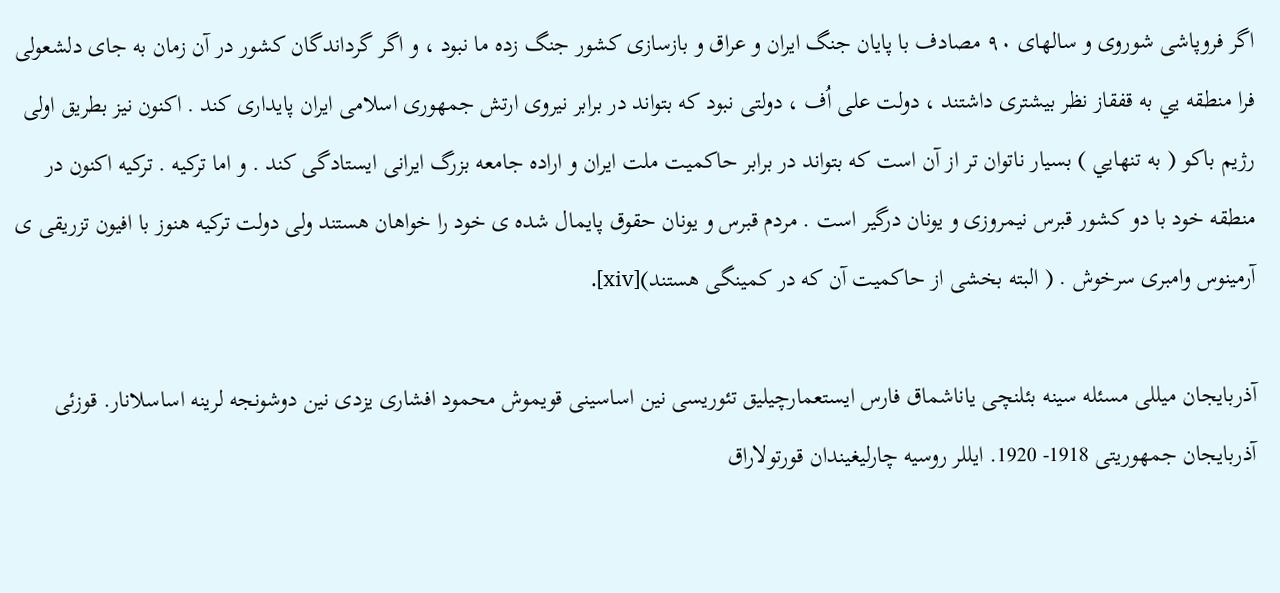اگر فروپاشی شوروی و سالهای ۹۰ مصادف با پايان جنگ ايران و عراق و بازسازی کشور جنگ زده ما نبود ، و اگر گرداندگان کشور در آن زمان به جای دلشعولی فرا منطقه يي به قفقاز نظر بيشتری داشتند ، دولت علی اُف ، دولتی نبود که بتواند در برابر نيروی ارتش جمهوری اسلامی ايران پايداری کند . اکنون نيز بطريق اولی رژيم باکو ( به تنهايي ) بسيار ناتوان تر از آن است که بتواند در برابر حاکميت ملت ايران و اراده جامعه بزرگ ايرانی ايستادگی کند . و اما ترکيه . ترکيه اکنون در منطقه خود با دو کشور قبرس نيمروزی و يونان درگير است . مردم قبرس و يونان حقوق پايمال شده ی خود را خواهان هستند ولی دولت ترکيه هنوز با افيون تزريقی ی آرمينوس وامبری سرخوش . ( البته بخشی از حاکميت آن که در کمينگی هستند)[xiv].

آذربایجان میللی مسئله سینه بئلنچی یاناشماق فارس ایستعمارچیلیق تئوریسی نین اساسینی قویموش محمود افشاری یزدی نین دوشونجه لرینه اساسلانار. قوزئی آذربایجان جمهوریتی 1918- 1920. ایللر روسیه چارلیغیندان قورتولاراق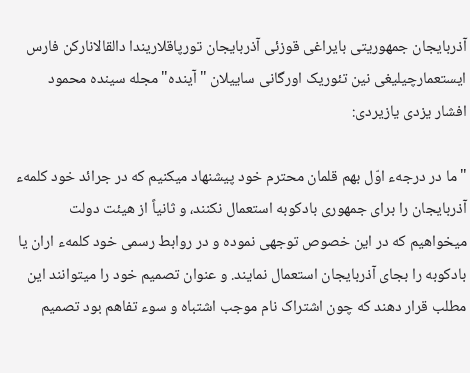آذربایجان جمهوریتی بایراغی قوزئی آذربایجان تورپاقلاریندا دالقالانارکن فارس ایستعمارچیلیغی نین تئوریک اورگانی ساییلان "آینده" مجله سینده محمود افشار یزدی یازیردی:

"ما در درجهء اوّل بهم قلمان محترم خود پیشنهاد میکنیم که در جرائد خود کلمهء آذربایجان را برای جمهوری بادکوبه استعمال نکنند، و ثانیاً از هیئت دولت میخواهیم که در این خصوص توجهی نموده و در روابط رسمی خود کلمهء اران یا بادکوبه را بجای آذربایجان استعمال نمایند. و عنوان تصمیم خود را میتوانند این مطلب قرار دهند که چون اشتراک نام موجب اشتباه و سوء تفاهم بود تصمیم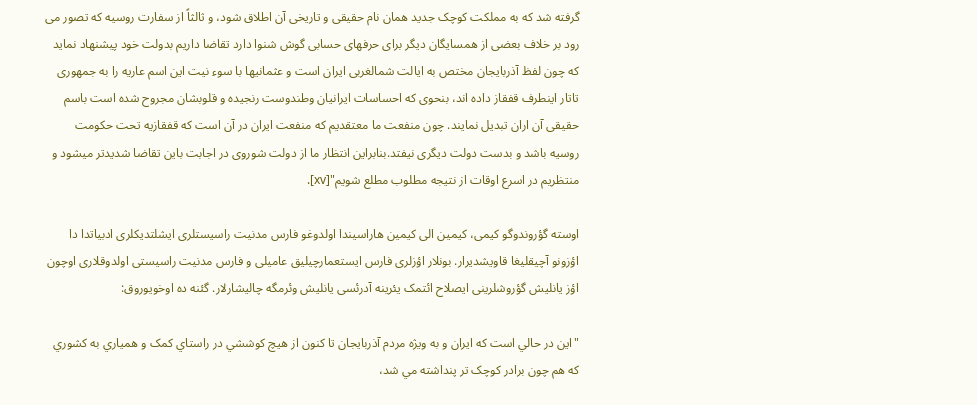گرفته شد که به مملکت کوچک جدید همان نام حقیقی و تاریخی آن اطلاق شود، و ثالثاً از سفارت روسیه که تصور می رود بر خلاف بعضی از همسایگان دیگر برای حرفهای حسابی گوش شنوا دارد تقاضا داریم بدولت خود پیشنهاد نماید که چون لفظ آذربایجان مختص به ایالت شمالغربی ایران است و عثمانیها با سوء نیت این اسم عاریه را به جمهوری تاتار اینطرف قفقاز داده اند، بنحوی که احساسات ایرانیان وطندوست رنجیده و قلوبشان مجروح شده است باسم حقیقی آن اران تبدیل نمایند. چون منفعت ما معتقدیم که منفعت ایران در آن است که قفقازیه تحت حکومت روسیه باشد و بدست دولت دیگری نیفتد.بنابراین انتظار ما از دولت شوروی در اجابت باین تقاضا شدیدتر میشود و منتظریم در اسرع اوقات از نتیجه مطلوب مطلع شویم"[xv].

اوسته گؤروندوگو کیمی، کیمین الی کیمین هاراسیندا اولدوغو فارس مدنیت راسیستلری ایشلتدیکلری ادبیاتدا دا اؤزونو آچیقلیغا قاویشدیرار. بونلار اؤزلری فارس ایستعمارچیلیق عامیلی و فارس مدنیت راسیستی اولدوقلاری اوچون اؤز یانلیش گؤروشلرینی ایصلاح ائتمک یئرینه آدرئسی یانلیش وئرمگه چالیشارلار. گئنه ده اوخویوروق:

"اين در حالي است که ايران و به ويژه مردم آذربايجان تا کنون از هيچ کوششي در راستاي کمک و همياري به کشوري که هم چون برادر کوچک تر پنداشته مي شد،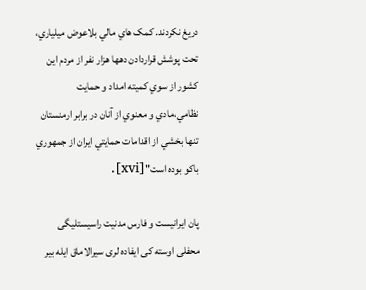دريغ نکردند. کمک هاي مالي بلاعوض ميلياري، تحت پوشش قراردادن دهها هزار نفر از مردم اين کشور از سوي کميته امداد و حمايت نظامي،مادي و معنوي از آنان در برابر ارمنستان تنها بخشي از اقدامات حمايتي ايران از جمهوري باکو بوده است"[xvi].

پان ایرانیست و فارس مدنیت راسیستلیگی محفلی اوسته کی ایفاده لری سیرالاماق ایله بیر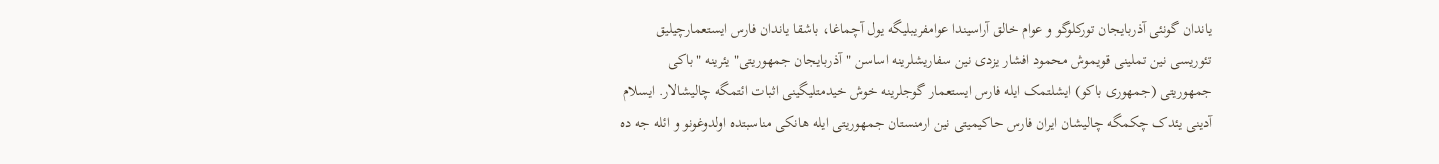یاندان گونئی آذربایجان تورکلوگو و عوام خالق آراسیندا عوامفریبلیگه یول آچماغا، باشقا یاندان فارس ایستعمارچیلیق تئوریسی نین تملینی قویموش محمود افشار یزدی نین سفاریشلرینه اساسن "آذربایجان جمهوریتی" یئرینه "باکی جمهوریتی (جمهوری باکو) ایشلتمک ایله فارس ایستعمار گوجلرینه خوش خیدمتلیگینی اثبات ائتمگه چالیشالار. ایسلام آدینی یئدک چکمگه چالیشان ایران فارس حاکیمیتی نین ارمنستان جمهوریتی ایله هانکی مناسبتده اولدوغونو و ائله جه ده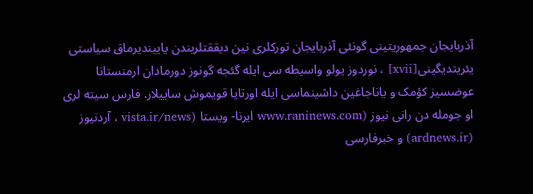آذربایجان جمهوریتینی گونئی آذربایجان تورکلری نین دیققتلریندن یاییندیرماق سیاستی یئریتدیگینی[xvii] ، نوردوز یولو واسیطه سی ایله گئجه گونوز دورمادان ارمنستانا عوضسیز کؤمک و یاناجاغین داشینماسی ایله اورتایا قویموش ساییلار. فارس سیته لری او جومله دن رانی نیوز (www.raninews.com ایرنا- ویستا (vista.ir/news ، آردنیوز (ardnews.ir) و خبرفارسی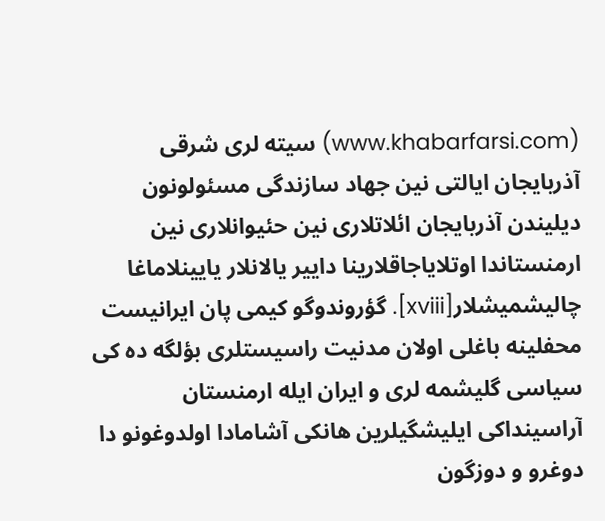(www.khabarfarsi.com) سیته لری شرقی آذربایجان ایالتی نین جهاد سازندگی مسئولونون دیلیندن آذربایجان ائلاتلاری نین حئیوانلاری نین ارمنستاندا اوتلایاجاقلارینا داییر یالانلار یایینلاماغا چالیشمیشلار[xviii]. گؤروندوگو کیمی پان ایرانیست محفلینه باغلی اولان مدنیت راسیستلری بؤلگه ده کی سیاسی گلیشمه لری و ایران ایله ارمنستان آراسینداکی ایلیشگیلرین هانکی آشامادا اولدوغونو دا دوغرو و دوزگون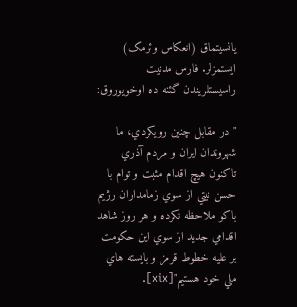یانسیتماق (انعکاس وئرمک) ایستمزلر. فارس مدنیت راسیستلریندن گئنه ده اوخویوروق:

"در مقابل چنين رويکردي، ما شهروندان ايران و مردم آذري تاکنون هيچ اقدام مثبت و توام با حسن نيتي از سوي زمامداران رژيم باکو ملاحظه نکرده و هر روز شاهد اقدامي جديد از سوي اين حکومت بر عليه خطوط قرمز و بايسته هاي ملي خود هستيم"[xix].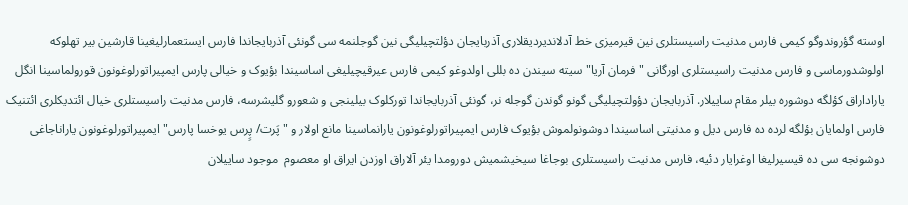اوسته گؤروندوگو کیمی فارس مدنیت راسیستلری نین قیرمیزی خط آدلاندیردیقلاری آذربایجان دؤلتچیلیگی نین گوجلنمه سی گونئی آذربایجاندا فارس ایستعمارلیغینا قارشین بیر تهلوکه اولوشدورماسی و فارس مدنیت راسیستلری اورگانی "فرمان آریا" سیته سیندن ده بللی اولدوغو کیمی فارس عیرقیچیلیغی اساسیندا بؤیوک و خیالی پارس ایمپیراتورلوغونون قورولماسینا انگل یاراداراق کؤلگه دوشوره بیلر مقام ساییلار. آذربایجان دؤولتچیلیگی گونو گوندن گوجله نر، گونئی آذربایجاندا تورکلوک بیلینجی و شعورو گلیشرسه، فارس مدنیت راسیستلری خیال ائتدیکلری ائتنیک فارس اولمایان بؤلگه لرده ده فارس دیل و مدنیتی اساسیندا دوشونولموش بؤیوک فارس ایمپیراتورلوغونون یارانماسینا مانع اولار و "پَرت/ پٍرس یوخسا پارس" ایمپیراتورلوغونون یاراناجاغی دوشونجه سی ده قیسیرلیغا اوغرایار دئیه، فارس مدنیت راسیستلری بوجاغا سیخیشمیش دورومدا یئر آلاراق اوزدن ایراق او معصوم  موجود ساییلان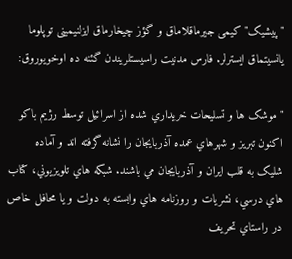"پیشیک" کیمی جیرماقلاماق و گؤز چیخارماق ایزلنیمینی توپلوما یانسیتماق ایسترلر. فارس مدنیت راسیستلریندن گئنه ده اوخویوروق:

"موشک ها و تسليحات خريداري شده از اسرائيل توسط رژيم باکو اکنون تبريز و شهرهاي عمده آذربايجان را نشانه گرفته اند و آماده شليک به قلب ايران و آذربايجان مي باشند. شبکه هاي تلويزيوني، کتاب هاي درسي، نشريات و روزنامه هاي وابسته به دولت و يا محافل خاص در راستاي تحريف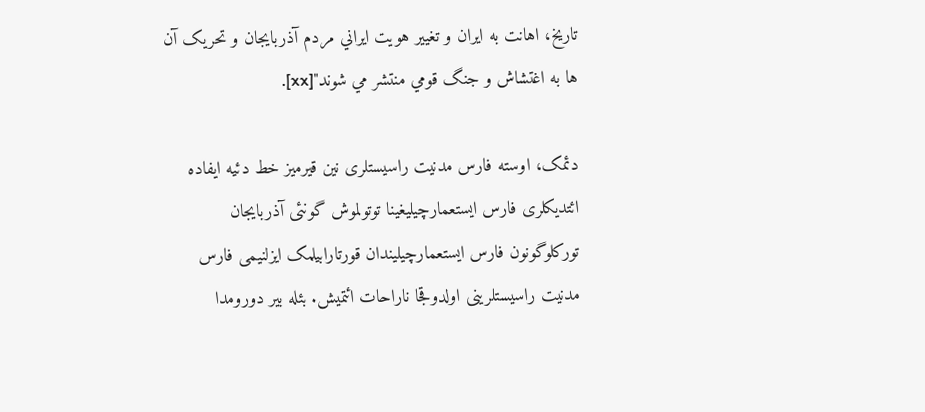تاريخ، اهانت به ايران و تغيير هويت ايراني مردم آذربايجان و تحريک آن ها به اغتشاش و جنگ قومي منتشر مي شوند"[xx].

دئمک، اوسته فارس مدنیت راسیستلری نین قیرمیز خط دئیه ایفاده ائتدیکلری فارس ایستعمارچیلیغینا توتولموش گونئی آذربایجان تورکلوگونون فارس ایستعمارچیلیندان قورتارابیلمک ایزلنیمی فارس مدنیت راسیستلرینی اولدوقجا ناراحات ائتمیش. بئله بیر دورومدا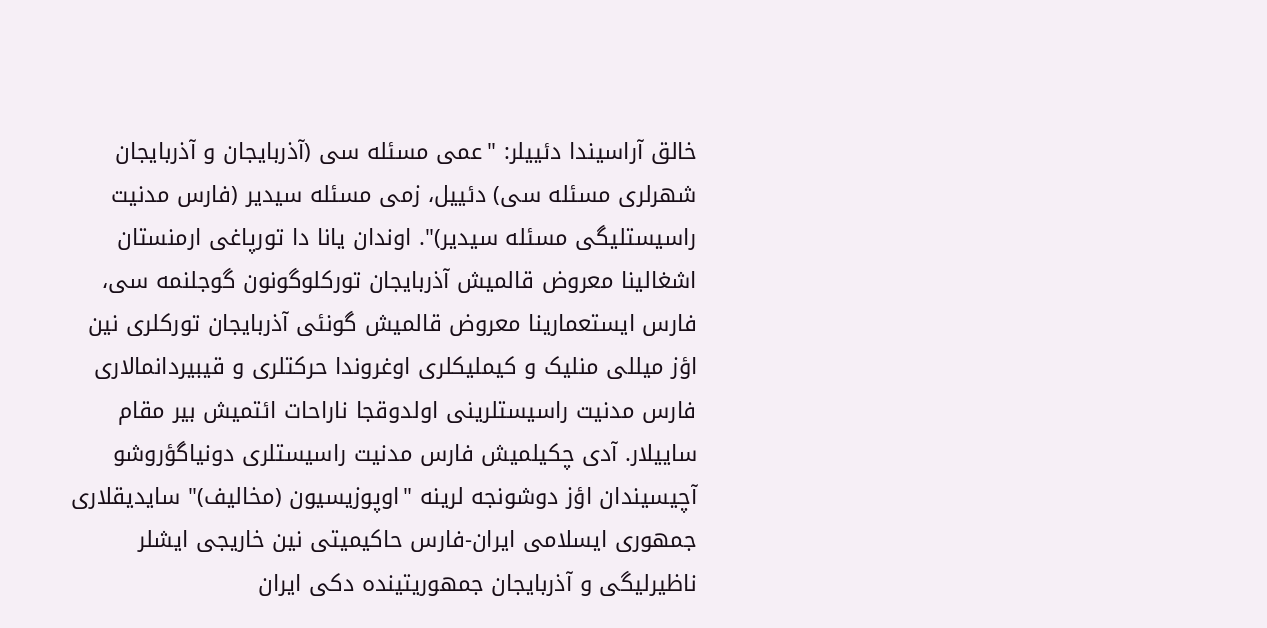خالق آراسیندا دئییلر: "عمی مسئله سی (آذربایجان و آذربایجان شهرلری مسئله سی) دئییل، زمی مسئله سیدیر (فارس مدنیت راسیستلیگی مسئله سیدیر)". اوندان یانا دا تورپاغی ارمنستان اشغالینا معروض قالمیش آذربایجان تورکلوگونون گوجلنمه سی، فارس ایستعمارینا معروض قالمیش گونئی آذربایجان تورکلری نین اؤز میللی منلیک و کیملیکلری اوغروندا حرکتلری و قیبیردانمالاری فارس مدنیت راسیستلرینی اولدوقجا ناراحات ائتمیش بیر مقام ساییلار. آدی چکیلمیش فارس مدنیت راسیستلری دونیاگؤروشو آچیسیندان اؤز دوشونجه لرینه "اوپوزیسیون (مخالیف)" سایدیقلاری جمهوری ایسلامی ایران-فارس حاکیمیتی نین خاریجی ایشلر ناظیرلیگی و آذربایجان جمهوریتینده دکی ایران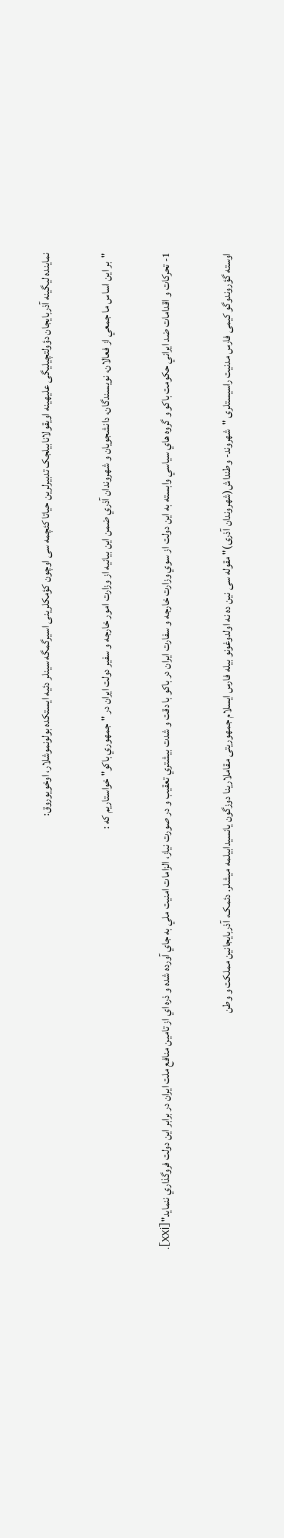نماینده لیگینه آذربایجان دؤولتچیلیگی علیهینه اویقولانابیلجک تدبیرلرین حیاتا کئچمه سی اوچون کؤمکلرینی اسیرگمگه سینلر دئیه ایستکده بولونموشلار، اوخویوروق:

"بر اين اساس ما جمعي از فعالان، نويسندگان، دانشجويان و شهروندان آذري ضمن اين بيانيه از وزارت امور خارجه و سفير دولت ايران در "جمهوري باکو" خواستاريم که :

1- تحرکات و اقدامات ضد ايراني حکومت باکو و گروه هاي سياسي وابسته به اين دولت از سوي وزارت خارجه و سفارت ايران در باکو با دقت و شدت بيشتري تعقيب و در صورت نياز، الزامات امنيت ملي به جاي آورده شده و ذره اي از تامين منافع ملت ايران در برابر اين دولت فروگذاري ننمايد"[xxi].

اوسته گؤروندوگو کیمی فارس مدنیت راسیستلری "شهروند- وطنداش(شهروندان آذری)" مقوله سی نین ده نه اولدوغونو بیله فارس ایسلام جمهوریتی مقاملارینا دوزگون یانسیدابیلمه میشلر. دئمک، آذربایجانین مملکت و وطن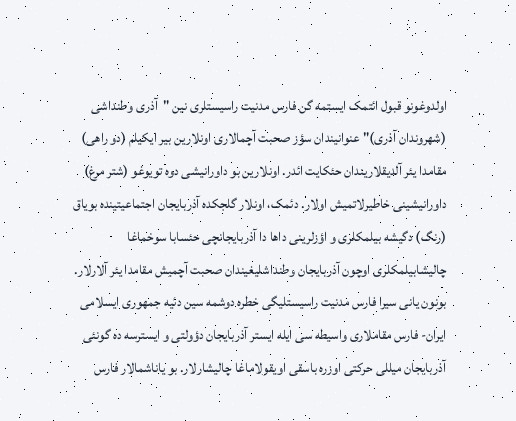اولدوغونو قبول ائتمک ایستمه گن فارس مدنیت راسیستلری نین "آذری وطنداشی (شهروندان آذری)" عنوانیندان سؤز صحبت آچمالاری اونلارین بیر ایکیلم (دو راهی) مقامدا یئر آلدیقلاریندان حئکایت ائدر. اونلارین بو داورانیشی دوه تویوغو (شتر مرغ) داورانیشینی خاطیرلاتمیش اولار. دئمک، اونلار گلجکده آذربایجان اجتماعیتینده بویاق (رنگ) دگیشه بیلمکلری و اؤزلرینی داها دا آذربایجانچی حئسابا سوخماغا چالیشابیلمکلری اوچون آذربایجان وطنداشلیغیندان صحبت آچمیش مقامدا یئر آلارلار. بونون یانی سیرا فارس مدنیت راسیستلیگی خطره دوشمه سین دئیه جمهوری ایسلامی ایران- فارس مقاملاری واسیطه سی ایله ایستر آذربایجان دؤولتی و ایسترسه ده گونئی آذربایجان میللی حرکتی اوزره باسقی اویقولاماغا چالیشارلار. بو یاناشمالار فارس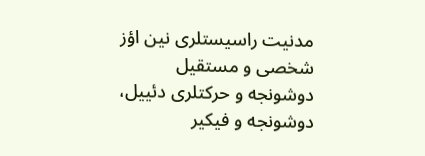مدنیت راسیستلری نین اؤز شخصی و مستقیل دوشونجه و حرکتلری دئییل، دوشونجه و فیکیر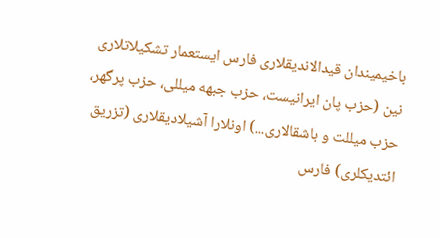باخیمیندان قیدالاندیقلاری فارس ایستعمار تشکیلاتلاری نین (حزب پان ایرانیست، حزب جبهه میللی، حزب پرگهر، حزب میللت و باشقالاری...) اونلارا آشیلادیقلاری (تزریق ائتدیکلری) فارس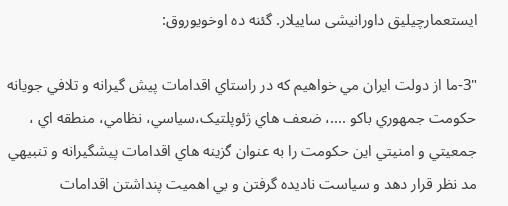ایستعمارچیلیق داورانیشی ساییلار. گئنه ده اوخویوروق:

"3-ما از دولت ايران مي خواهيم که در راستاي اقدامات پيش گيرانه و تلافي جويانه حکومت جمهوري باکو ....، ضعف هاي ژئوپلتيک،سياسي، نظامي، منطقه اي ، جمعيتي و امنيتي اين حکومت را به عنوان گزينه هاي اقدامات پيشگيرانه و تنبيهي مد نظر قرار دهد و سياست ناديده گرفتن و بي اهميت پنداشتن اقدامات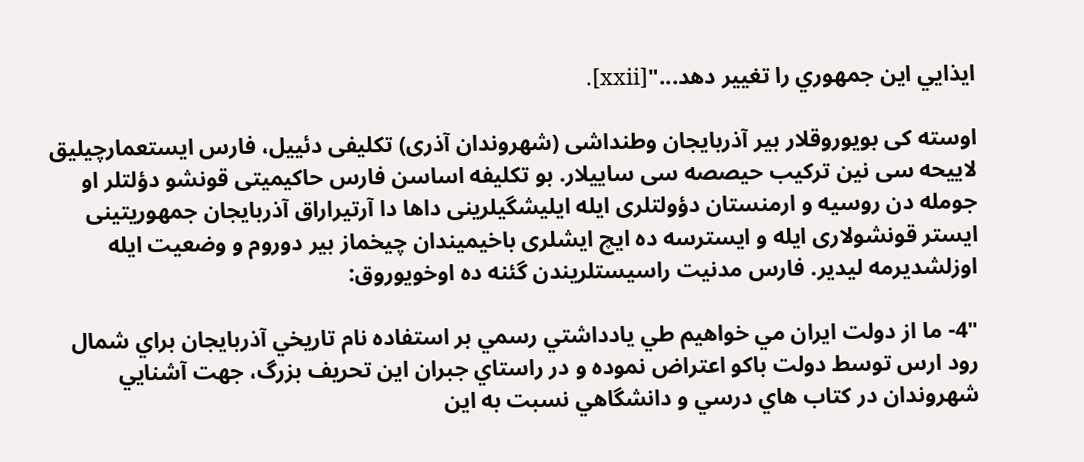ايذايي اين جمهوري را تغيير دهد..."[xxii].

اوسته کی بویوروقلار بیر آذربایجان وطنداشی (شهروندان آذری) تکلیفی دئییل، فارس ایستعمارچیلیق لاییحه سی نین ترکیب حیصصه سی ساییلار. بو تکلیفه اساسن فارس حاکیمیتی قونشو دؤلتلر او جومله دن روسیه و ارمنستان دؤولتلری ایله ایلیشگیلرینی داها دا آرتیراراق آذربایجان جمهوریتینی ایستر قونشولاری ایله و ایسترسه ده ایچ ایشلری باخیمیندان چیخماز بیر دوروم و وضعیت ایله اوزلشدیرمه لیدیر. فارس مدنیت راسیستلریندن گئنه ده اوخویوروق:

"4- ما از دولت ايران مي خواهيم طي يادداشتي رسمي بر استفاده نام تاريخي آذربايجان براي شمال رود ارس توسط دولت باکو اعتراض نموده و در راستاي جبران اين تحريف بزرگ، جهت آشنايي شهروندان در کتاب هاي درسي و دانشگاهي نسبت به اين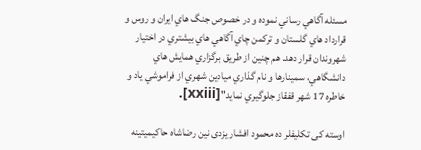مسئله آگاهي رساني نموده و در خصوص جنگ هاي ايران و روس و قرارداد هاي گلستان و ترکمن چاي آگاهي هاي بيشتري در اختيار شهروندان قرار دهد. هم چنين از طريق برگزاري همايش هاي دانشگاهي، سمينارها و نام گذاري ميادين شهري از فراموشي ياد و خاطره 17 شهر قفقاز جلوگيري نمايد"[xxiii].

اوسته کی تکلیفلر ده محمود افشار یزدی نین رضاشاه حاکیمیتینه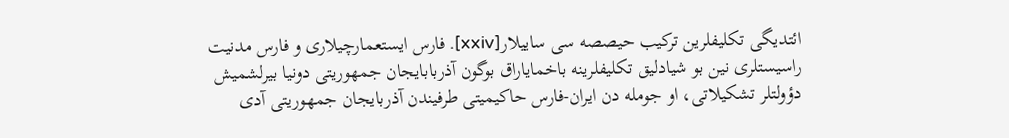ائتدیگی تکلیفلرین ترکیب حیصصه سی ساییلار[xxiv]. فارس ایستعمارچیلاری و فارس مدنیت راسیستلری نین بو شیادلیق تکلیفلرینه باخمایاراق بوگون آذربابایجان جمهوریتی دونیا بیرلشمیش دؤولتلر تشکیلاتی، او جومله دن ایران-فارس حاکیمیتی طرفیندن آذربایجان جمهوریتی آدی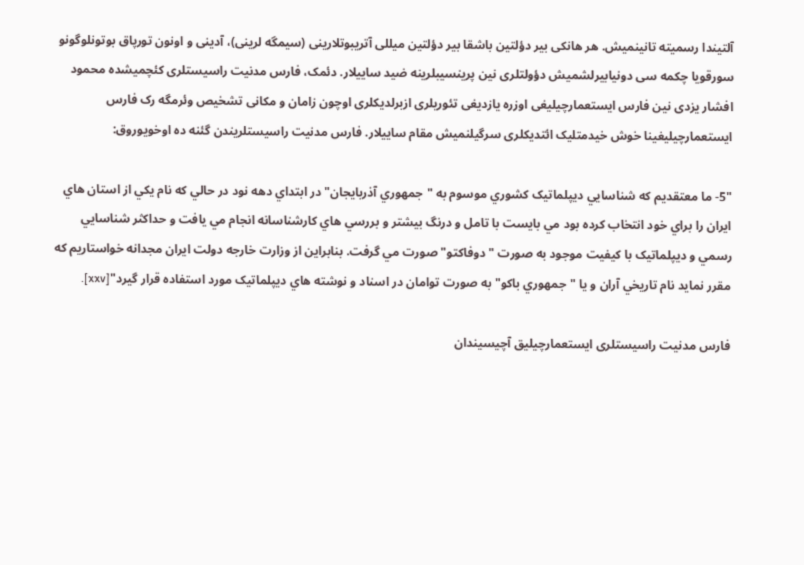آلتیندا رسمیته تانینمیش. هر هانکی بیر دؤلتین باشقا بیر دؤلتین میللی آتریبوتلارینی (سیمگه لرینی)، آدینی و اونون تورپاق بوتونلوگونو سورقویا چکمه سی دونیابیرلشمیش دؤولتلری نین پرینسیبلرینه ضید ساییلار. دئمک، فارس مدنیت راسیستلری کئچمیشده محمود افشار یزدی نین فارس ایستعمارچیلیغی اوزره یازدیغی تئوریلری ازبرلدیکلری اوچون زامان و مکانی تشخیص وئرمگه رک فارس ایستعمارچیلیغینا خوش خیدمتلیک ائتدیکلری سرگیلنمیش مقام ساییلار. فارس مدنیت راسیستلریندن گئنه ده اوخویوروق:

"5- ما معتقديم که شناسايي ديپلماتيک کشوري موسوم به "جمهوري آذربايجان" در ابتداي دهه نود در حالي که نام يکي از استان هاي ايران را براي خود انتخاب کرده بود مي بايست با تامل و درنگ بيشتر و بررسي هاي کارشناسانه انجام مي يافت و حداکثر شناسايي رسمي و ديپلماتيک با کيفيت موجود به صورت "دوفاکتو" صورت مي گرفت. بنابراين از وزارت خارجه دولت ايران مجدانه خواستاريم که مقرر نمايد نام تاريخي آران و يا "جمهوري باکو" به صورت توامان در اسناد و نوشته هاي ديپلماتيک مورد استفاده قرار گيرد"[xxv].

فارس مدنیت راسیستلری ایستعمارچیلیق آچیسیندان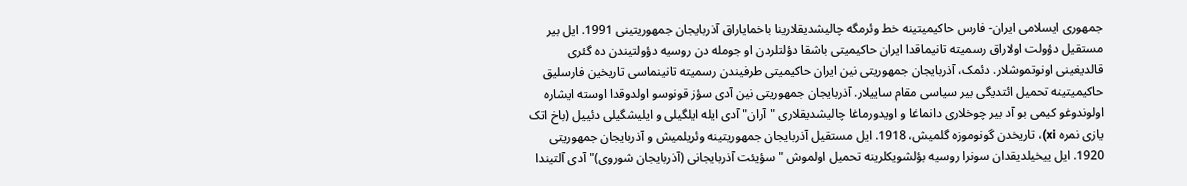جمهوری ایسلامی ایران- فارس حاکیمیتینه خط وئرمگه چالیشدیقلارینا باخمایاراق آذربایجان جمهوریتینی 1991. ایل بیر مستقیل دؤولت اولاراق رسمیته تانیماقدا ایران حاکیمیتی باشقا دؤلتلردن او جومله دن روسیه دؤولتیندن ده گئری قالدیغینی اونوتموشلار. دئمک، آذربایجان جمهوریتی نین ایران حاکیمیتی طرفیندن رسمیته تانینماسی تاریخین فارسلیق حاکیمیتینه تحمیل ائتدیگی بیر سیاسی مقام ساییلار. آذربایجان جمهوریتی نین آدی سؤز قونوسو اولدوقدا اوسته ایشاره اولوندوغو کیمی بو آد بیر چوخلاری دانماغا و اویدورماغا چالیشدیقلاری "آران" آدی ایله ایلگیلی و ایلیشگیلی دئییل (باخ اتک یازی نمره xi)، تاریخدن گونوموزه گلمیش، 1918. ایل مستقیل آذربایجان جمهوریتینه وئریلمیش و آذربایجان جمهوریتی 1920. ایل ییخیلدیقدان سونرا روسیه بؤلشویکلرینه تحمیل اولموش "سؤیئت آذربایجانی (آذربایجان شوروی)" آدی آلتیندا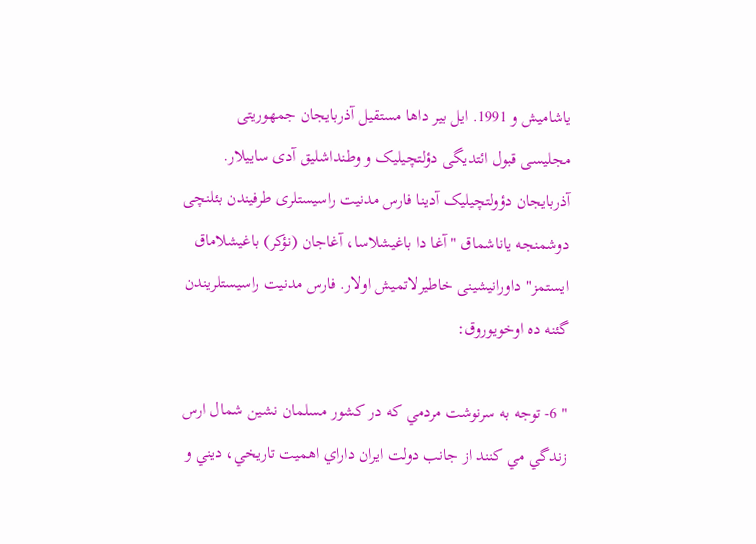یاشامیش و 1991. ایل بیر داها مستقیل آذربایجان جمهوریتی مجلیسی قبول ائتدیگی دؤلتچیلیک و وطنداشلیق آدی ساییلار. آذربایجان دؤولتچیلیک آدینا فارس مدنیت راسیستلری طرفیندن بئلنچی دوشمنجه یاناشماق "آغا دا باغیشلاسا، آغاجان (نؤکر) باغیشلاماق ایستمز" داورانیشینی خاطیرلاتمیش اولار. فارس مدنیت راسیستلریندن گئنه ده اوخویوروق:

" 6- توجه به سرنوشت مردمي که در کشور مسلمان نشين شمال ارس زندگي مي کنند از جانب دولت ايران داراي اهميت تاريخي، ديني و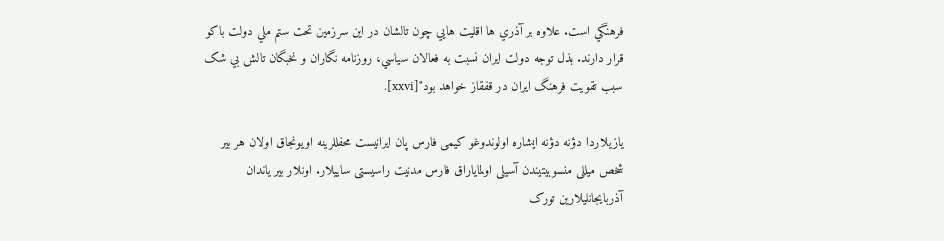فرهنگي است. علاوه بر آذري ها اقليت هايي چون تالشان در اين سرزمين تحت ستم ملي دولت باکو قرار دارند. بذل توجه دولت ايران نسبت به فعالان سياسي، روزنامه نگاران و نخبگان تالش بي شک سبب تقويت فرهنگ ايران در قفقاز خواهد بود"[xxvi].

یازیلاردا دؤنه دؤنه ایشاره اولوندوغو کیمی فارس پان ایرانیست محفللرینه اویونجاق اولان هر بیر شخص میللی منسوبیتیندن آسیلی اولمایاراق فارس مدنیت راسیستی ساییلار. اونلار بیر یاندان آذربایجانلیلارین تورک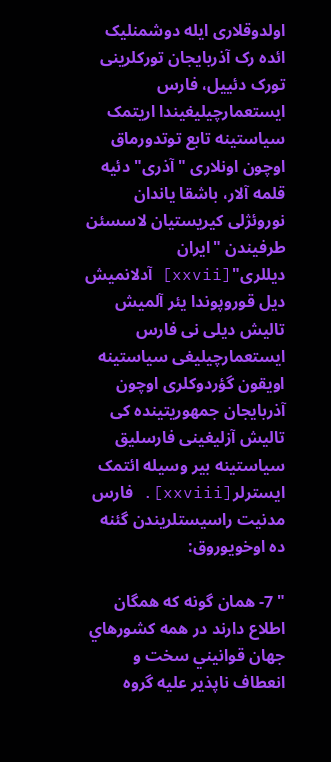اولدوقلاری ایله دوشمنلیک ائده رک آذربایجان تورکلرینی تورک دئییل، فارس ایستعمارچیلیغیندا اریتمک سیاستینه تابع توتدورماق اوچون اونلاری "آذری" دئیه قلمه آلار، باشقا یاندان نوروئژلی کیریستیان لاسسئن طرفیندن "ایران دیللری"[xxvii] آدلانمیش دیل قوروپوندا یئر آلمیش تالیش دیلی نی فارس ایستعمارچیلیغی سیاستینه اویقون گؤردوکلری اوچون آذربایجان جمهوریتینده کی تالیش آزلیغینی فارسلیق سیاستینه بیر وسیله ائتمک ایسترلر[xxviii]. فارس مدنیت راسیستلریندن گئنه ده اوخویوروق:

" 7- همان گونه که همگان اطلاع دارند در همه کشورهاي جهان قوانيني سخت و انعطاف ناپذير عليه گروه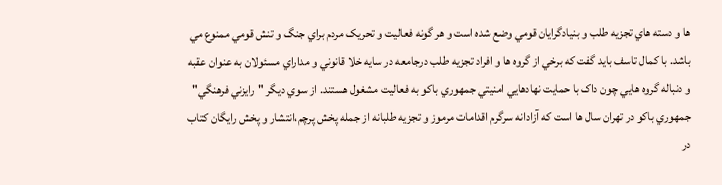ها و دسته هاي تجزيه طلب و بنيادگرايان قومي وضع شده است و هر گونه فعاليت و تحريک مردم براي جنگ و تنش قومي ممنوع مي باشد. با کمال تاسف بايد گفت که برخي از گروه ها و افراد تجزيه طلب درجامعه در سايه خلا قانوني و مداراي مسئولان به عنوان عقبه و دنباله گروه هايي چون داک با حمايت نهادهايي امنيتي جمهوري باکو به فعاليت مشغول هستند. از سوي ديگر "رايزني فرهنگي" جمهوري باکو در تهران سال ها است که آزادانه سرگرم اقدامات مرموز و تجزيه طلبانه از جمله پخش پرچم،انتشار و پخش رايگان کتاب در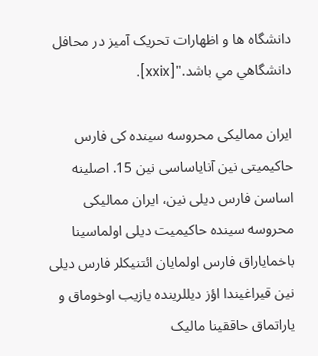دانشگاه ها و اظهارات تحريک آميز در محافل دانشگاهي مي باشد."[xxix].

ایران ممالیکی محروسه سینده کی فارس حاکیمیتی نین آنایاساسی نین 15. اصلینه اساسن فارس دیلی نین، ایران ممالیکی محروسه سینده حاکیمیت دیلی اولماسینا باخمایاراق فارس اولمایان ائتنیکلر فارس دیلی نین قیراغیندا اؤز دیللرینده یازیب اوخوماق و یاراتماق حاققینا مالیک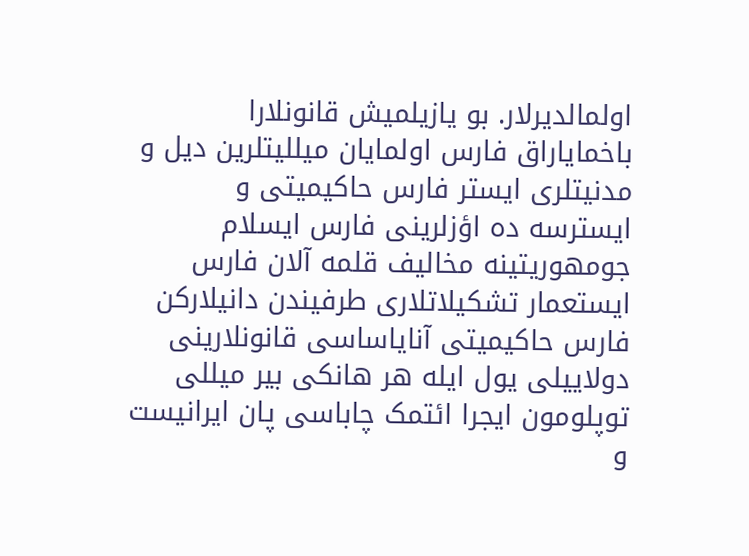اولمالدیرلار. بو یازیلمیش قانونلارا باخمایاراق فارس اولمایان میللیتلرین دیل و مدنیتلری ایستر فارس حاکیمیتی و ایسترسه ده اؤزلرینی فارس ایسلام جومهوریتینه مخالیف قلمه آلان فارس ایستعمار تشکیلاتلاری طرفیندن دانیلارکن فارس حاکیمیتی آنایاساسی قانونلارینی دولاییلی یول ایله هر هانکی بیر میللی توپلومون ایجرا ائتمک چاباسی پان ایرانیست و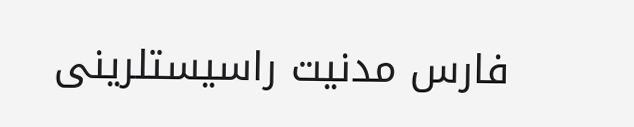فارس مدنیت راسیستلرینی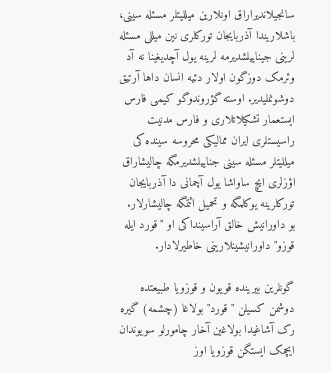سانجیلاندیراراق اونلارین میللیتلر مسئله سینی، باشلاریندا آذربایجان تورکلری نین میللی مسئله لرینی جیناییلشدیرمه لرینه یول آچدیغینا نه آد وئرمک دوزگون اولار دئیه انسان داها آرتیق دوشونملیدیر. اوسته گؤروندوگو کیمی فارس ایستعمار تشکیلاتلاری و فارس مدنیت راسیستلری ایران ممالیکی محروسه سینده کی میللیتلر مسئله سینی جناییلشدیرمگه چالیشاراق اؤزلری ایچ ساواشا یول آچمانی دا آذربایجان تورکلرینه یوکلمگه و تحمیل ائتمگه چالیشارلار. بو داورانیش خالق آراسینداکی او "قورد ایله قوزو" داورانیشینلارینی خاطیرلادار.

گونلرین بیرینده قویون و قوزویا طبیعتده دوشمن کسیلن "قورد" بولاغا (چشمه) گیره رک آشاغیدا بولاغین آخار چامورلو سویوندان ایچمک ایستگن قوزویا اوز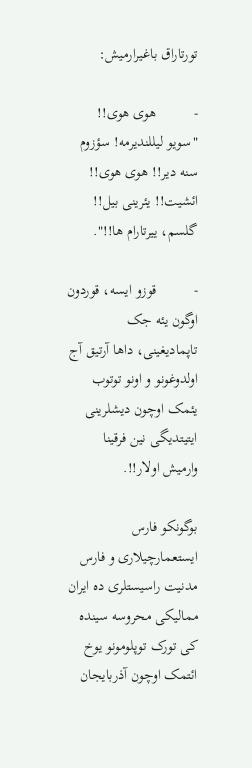تورتاراق باغیرارمیش:

-          هوی هوی!! "سویو لیللندیرمه! سؤزوم سنه دیر!! هوی هوی!! ائشیت!! یئرینی بیل!! گلسم، ییرتارام ها!!".

-          قوزو ایسه، قوردون اوگون یئه جک تاپمادیغینی، داها آرتیق آج اولدوغونو و اونو توتوب یئمک اوچون دیشلرینی ایتیتدیگی نین فرقینا وارمیش اولار!!.

بوگونکو فارس ایستعمارچیلاری و فارس مدنیت راسیستلری ده ایران ممالیکی محروسه سینده کی تورک توپلومونو یوخ ائتمک اوچون آذربایجان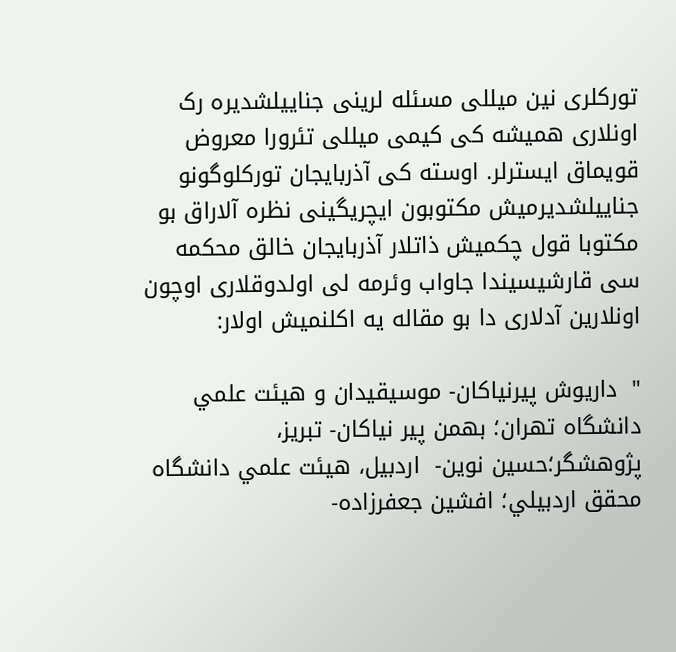تورکلری نین میللی مسئله لرینی جناییلشدیره رک اونلاری همیشه کی کیمی میللی تئرورا معروض قویماق ایسترلر. اوسته کی آذربایجان تورکلوگونو جناییلشدیرمیش مکتوبون ایچریگینی نظره آلاراق بو مکتوبا قول چکمیش ذاتلار آذربایجان خالق محکمه سی قارشیسیندا جاواب وئرمه لی اولدوقلاری اوچون اونلارین آدلاری دا بو مقاله یه اکلنمیش اولار:

"  داريوش پيرنياکان- موسيقيدان و هيئت علمي دانشگاه تهران؛ بهمن پير نياکان- تبريز، پژوهشگر؛حسين نوين-  اردبيل، هيئت علمي دانشگاه محقق اردبيلي؛ افشين جعفرزاده-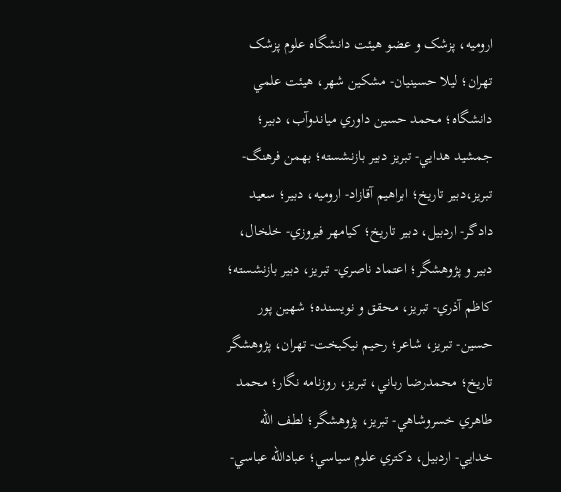اروميه، پزشک و عضو هيئت دانشگاه علوم پزشک تهران؛ ليلا حسينيان- مشکين شهر، هيئت علمي دانشگاه؛ محمد حسين داوري مياندوآب، دبير؛ جمشيد هدايي- تبريز دبير بازنشسته؛ بهمن فرهنگ- تبريز،دبير تاريخ؛ ابراهيم آقازاد- اروميه، دبير؛ سعيد دادگر- اردبيل، دبير تاريخ؛ کيامهر فيروزي- خلخال، دبير و پژوهشگر؛ اعتماد ناصري- تبريز، دبير بازنشسته؛ کاظم آذري- تبريز، محقق و نويسنده؛ شهين پور حسين- تبريز، شاعر؛ رحيم نيکبخت- تهران، پژوهشگر تاريخ؛ محمدرضا رباني، تبريز، روزنامه نگار؛ محمد طاهري خسروشاهي- تبريز، پژوهشگر؛ لطف الله خدايي- اردبيل، دکتري علوم سياسي؛ عبادالله عباسي-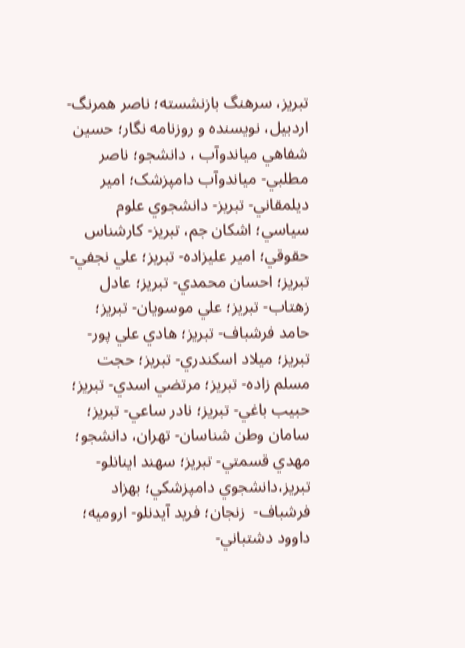تبريز، سرهنگ بازنشسته؛ ناصر همرنگ- اردبيل، نويسنده و روزنامه نگار؛ حسين شفاهي مياندوآب ، دانشجو؛ ناصر مطلبي- مياندوآب دامپزشک؛ امير ديلمقاني- تبريز- دانشجوي علوم سياسي؛ اشکان جم، تبريز- کارشناس حقوقي؛ امير عليزاده- تبريز؛ علي نجفي- تبريز؛ احسان محمدي- تبريز؛ عادل زهتاب- تبريز؛ علي موسويان- تبريز؛ حامد فرشباف- تبريز؛ هادي علي پور- تبريز؛ ميلاد اسکندري- تبريز؛ حجت مسلم زاده- تبريز؛ مرتضي اسدي- تبريز؛ حبيب باغي- تبريز؛ نادر ساعي- تبريز؛ سامان وطن شناسان- تهران، دانشجو؛ مهدي قسمتي- تبريز؛ سهند اينانلو- تبريز،دانشجوي دامپزشکي؛ بهزاد فرشباف-  زنجان؛ فريد آيدنلو- اروميه؛ داوود دشتباني-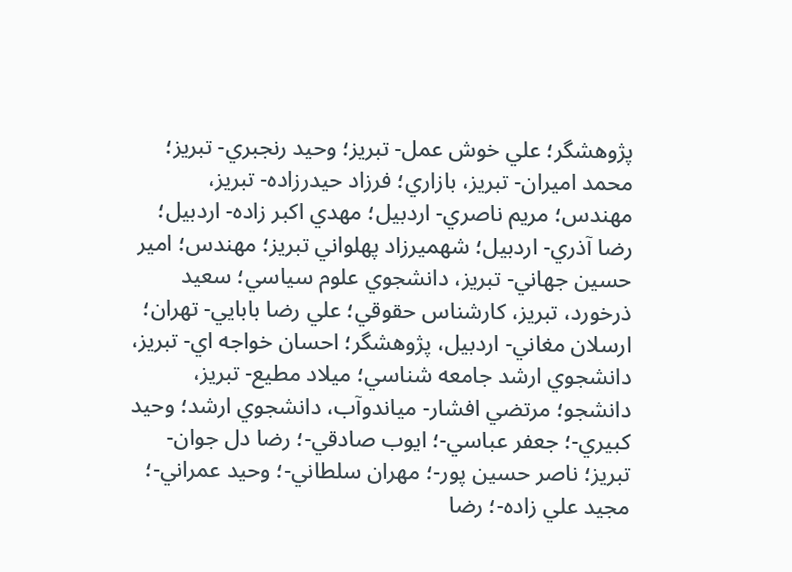پژوهشگر؛ علي خوش عمل- تبريز؛ وحيد رنجبري- تبريز؛ محمد اميران- تبريز، بازاري؛ فرزاد حيدرزاده- تبريز، مهندس؛ مريم ناصري- اردبيل؛ مهدي اکبر زاده- اردبيل؛ رضا آذري- اردبيل؛ شهميرزاد پهلواني تبريز؛ مهندس؛ امير حسين جهاني- تبريز، دانشجوي علوم سياسي؛ سعيد ذرخورد، تبريز، کارشناس حقوقي؛ علي رضا بابايي- تهران؛ ارسلان مغاني- اردبيل، پژوهشگر؛ احسان خواجه اي- تبريز، دانشجوي ارشد جامعه شناسي؛ ميلاد مطيع- تبريز، دانشجو؛ مرتضي افشار- مياندوآب، دانشجوي ارشد؛ وحيد کبيري-؛ جعفر عباسي-؛ ايوب صادقي-؛ رضا دل جوان- تبريز؛ ناصر حسين پور-؛ مهران سلطاني-؛ وحيد عمراني-؛ مجيد علي زاده-؛ رضا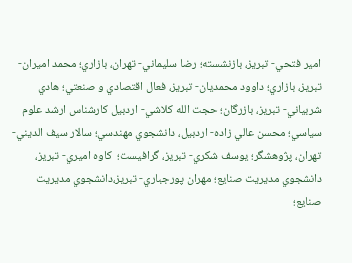امير فتحي- تبريز، بازنشسته؛ رضا سليماني- تهران، بازاري؛ محمد اميران- تبريز، بازاري؛ داوود محمديان- تبريز، فعال اقتصادي و صنعتي؛ هادي شربياني- تبريز، بازرگان؛ حجت الله کلاشي- اردبيل کارشناس ارشد علوم سياسي؛ محسن عالي زاده- اردبيل، دانشجوي مهندسي؛ سالار سيف الديني- تهران، پژوهشگر؛ يوسف شکري- تبريز، گرافيست؛  کاوه اميري- تبريز، دانشجوي مديريت صنايع؛ مهران پورجباري- تبريز،دانشجوي مديريت صنايع؛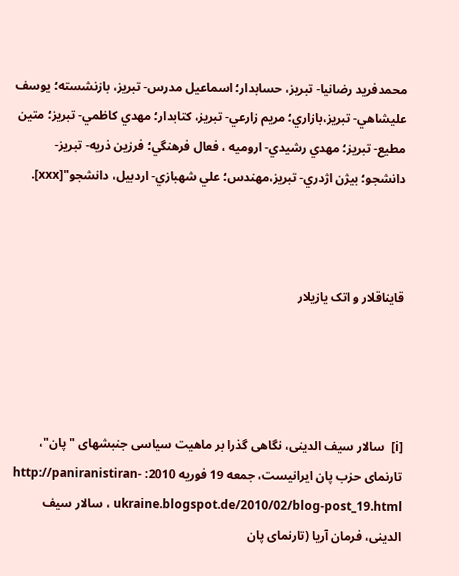محمدفريد رضانيا- تبريز، حسابدار؛ اسماعيل مدرس- تبريز، بازنشسته؛ يوسف عليشاهي- تبريز،بازاري؛ مريم زارعي- تبريز، کتابدار؛ مهدي کاظمي- تبريز؛ متين مطيع- تبريز؛ مهدي رشيدي- اروميه ، فعال فرهنگي؛ فرزين ذريه- تبريز- دانشجو؛ بيژن اژدري- تبريز،مهندس؛ علي شهبازي- اردبيل، دانشجو"[xxx].



قایناقلار و اتک یازیلار




[i]  سالار سیف الدینی، نگاهی گذرا بر ماهیت سیاسی جنبشهای "پان"، تارنمای حزب پان ایرانیست، جمعه 19 فوریه 2010: http://paniranistiran-ukraine.blogspot.de/2010/02/blog-post_19.html ، سالار سیف الدینی، فرمان آریا (تارنمای پان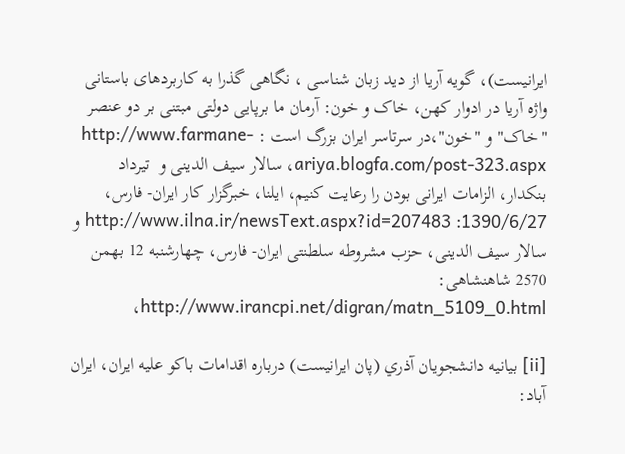ایرانیست)، گویه آریا از دید زبان شناسی ، نگاهی گذرا به کاربردهای باستانی واژه آریا در ادوار کهن، خاک و خون: آرمان ما برپایی دولتی مبتنی بر دو عنصر "خاک" و "خون"،در سرتاسر ایران بزرگ است : http://www.farmane-ariya.blogfa.com/post-323.aspx، سالار سیف الدینی و  تیرداد بنکدار، الزامات ایرانی بودن را رعایت کنیم، ایلنا، خبرگزار کار ایران- فارس، 1390/6/27: http://www.ilna.ir/newsText.aspx?id=207483 و سالار سیف الدینی، حزب مشروطه سلطنتی ایران- فارس، چهارشنبه 12 بهمن  2570 شاهنشاهی: http://www.irancpi.net/digran/matn_5109_0.html،

[ii] بيانيه دانشجويان آذري (پان ایرانیست) درباره اقدامات باکو عليه ايران، ایران آباد: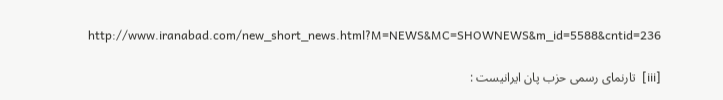http://www.iranabad.com/new_short_news.html?M=NEWS&MC=SHOWNEWS&m_id=5588&cntid=236

[iii]  تارنمای رسمی حزب پان ایرانیست :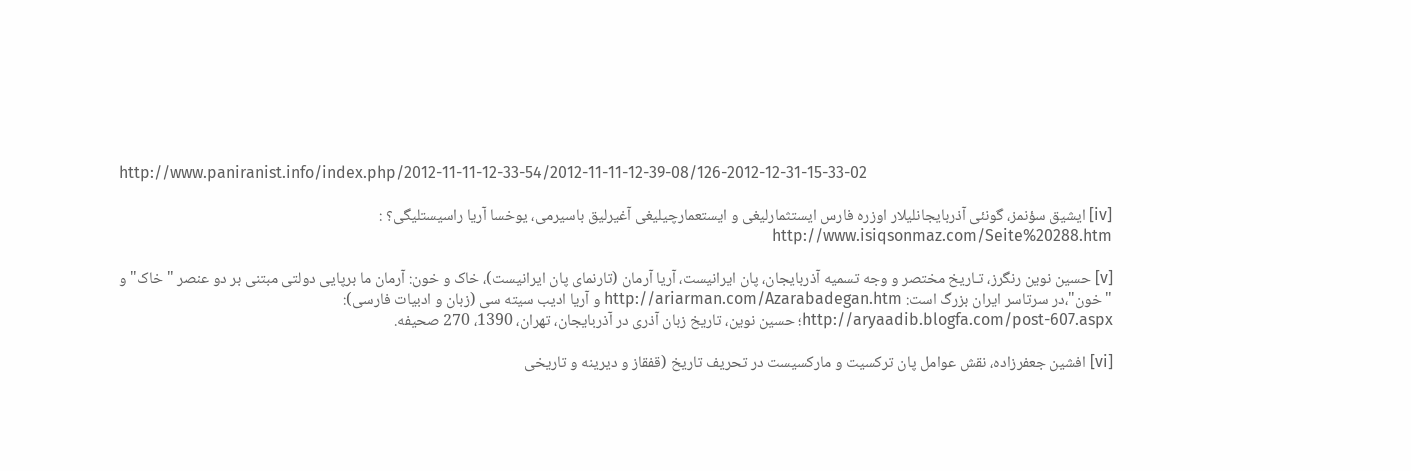http://www.paniranist.info/index.php/2012-11-11-12-33-54/2012-11-11-12-39-08/126-2012-12-31-15-33-02

[iv] ایشیق سؤنمز، گونئی آذربایجانلیلار اوزره فارس ایستثمارلیغی و ایستعمارچیلیغی آغیرلیق باسیرمی، یوخسا آریا راسیستلیگی؟ : http://www.isiqsonmaz.com/Seite%20288.htm

[v] حسين نوين رنگرز، تـاريخ مختصر و وجه تسميه آذربايجان، پان ایرانیست، آریا آرمان (تارنمای پان ایرانیست)، خاک و خون: آرمان ما برپایی دولتی مبتنی بر دو عنصر "خاک" و "خون"،در سرتاسر ایران بزرگ است: http://ariarman.com/Azarabadegan.htm و آریا ادیب سیته سی (زبان و ادبیات فارسی): http://aryaadib.blogfa.com/post-607.aspx؛ حسین نوین، تاریخ زبان آذری در آذربایجان، تهران، 1390، 270 صحیفه.

[vi] افشین جعفرزاده، نقش عوامل پان ترکسیت و مارکسیست در تحریف تاریخ (قفقاز و دیرینه و تاریخی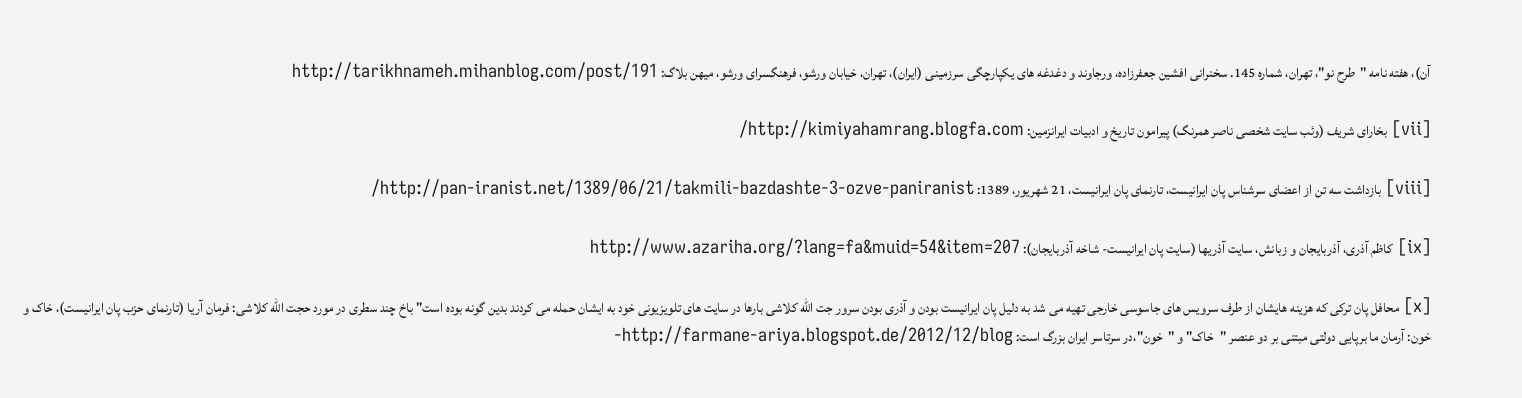آن)، هفته نامه "طرح نو"، تهران، شماره 145. سخنرانی افشین جعفرزاده، ورجاوند و دغدغه های یکپارچگی سرزمینی (ایران)، تهران، خیابان ورشو، فرهنگسرای ورشو، میهن بلاگ: http://tarikhnameh.mihanblog.com/post/191

[vii] بخارای شریف (وئب سایت شخصی ناصر همرنگ) پیرامون تاریخ و ادبیات ایرانزمین: http://kimiyahamrang.blogfa.com/

[viii] بازداشت سه تن از اعضای سرشناس پان ایرانیست، تارنمای پان ایرانیست، 21 شهریور، 1389: http://pan-iranist.net/1389/06/21/takmili-bazdashte-3-ozve-paniranist/

[ix] کاظم آذری، آذربایجان و زبانش، سایت آذریها (سایت پان ایرانیست- شاخه آذربایجان): http://www.azariha.org/?lang=fa&muid=54&item=207

[x] محافل پان ترکی که هزینه هایشان از طرف سرویس های جاسوسی خارجی تهیه می شد به دلیل پان ایرانیست بودن و آذری بودن سرور جت الله کلاشی بارها در سایت های تلویزیونی خود به ایشان حمله می کردند بدین گونه بوده است" باخ چند سطری در مورد حجت الله کلاشی: فرمان آریا (تارنمای حزب پان ایرانیست)، خاک و خون: آرمان ما برپایی دولتی مبتنی بر دو عنصر "خاک" و "خون"،در سرتاسر ایران بزرگ است: http://farmane-ariya.blogspot.de/2012/12/blog-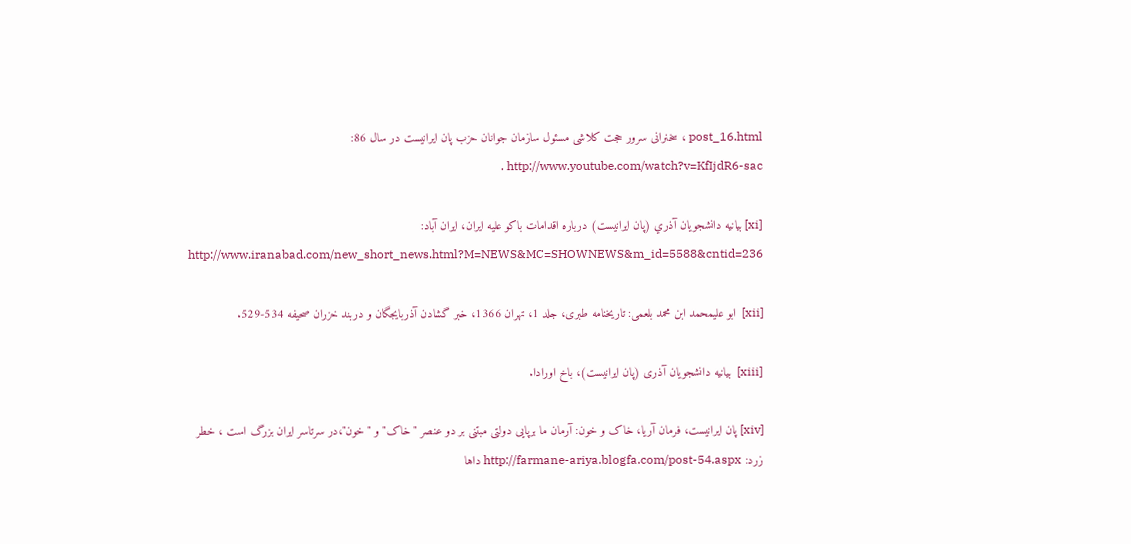post_16.html ، سخنرانی سرور حجت کلاشی مسئول سازمان جوانان حزب پان ایرانیست در سال 86: http://www.youtube.com/watch?v=KfIjdR6-sac .

[xi] بيانيه دانشجويان آذري (پان ایرانیست) درباره اقدامات باکو عليه ايران، ایران آباد: http://www.iranabad.com/new_short_news.html?M=NEWS&MC=SHOWNEWS&m_id=5588&cntid=236

[xii]  ابو علیمحمد ابن محمد بلعمی: تاریخنامه طبری، جلد 1، تهران 1366، خبر گشادن آذربایجگان و دربند خزران صحیفه 534-529.

[xiii]  بیانیه دانشجویان آذری (پان ایرانیست)، باخ اورادا.

[xiv] پان ایرانیست، فرمان آریا، خاک و خون: آرمان ما برپایی دولتی مبتنی بر دو عنصر "خاک" و "خون"،در سرتاسر ایران بزرگ است ، خطر زرد: http://farmane-ariya.blogfa.com/post-54.aspx داها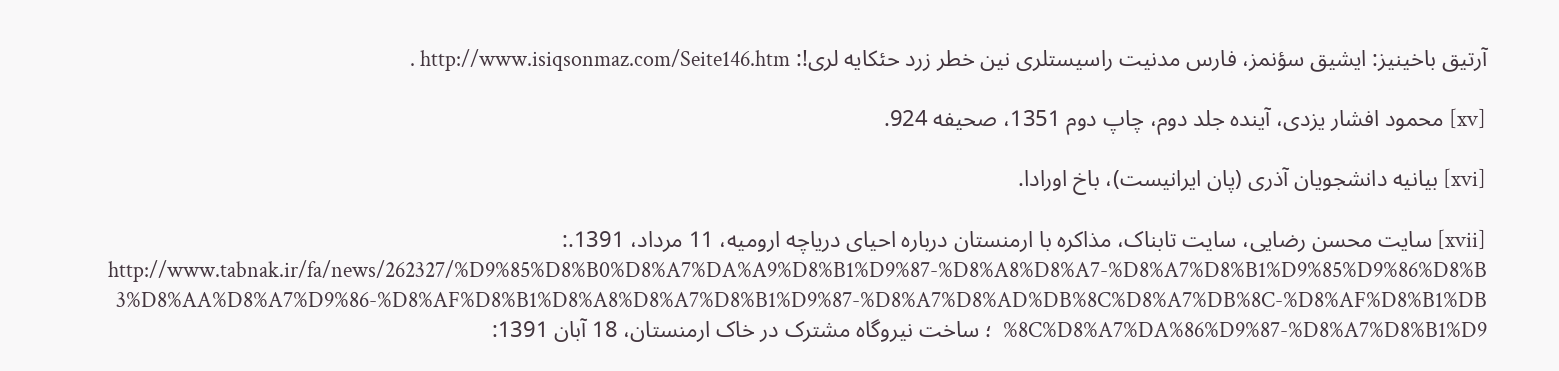آرتیق باخینیز: ایشیق سؤنمز، فارس مدنیت راسیستلری نین خطر زرد حئکایه لری!: http://www.isiqsonmaz.com/Seite146.htm .

[xv] محمود افشار یزدی، آینده جلد دوم، چاپ دوم 1351، صحیفه 924.

[xvi] بیانیه دانشجویان آذری (پان ایرانیست)، باخ اورادا.

[xvii] سایت محسن رضایی، سایت تابناک، مذاکره با ارمنستان درباره احیای دریاچه ارومیه، 11 مرداد، 1391.: http://www.tabnak.ir/fa/news/262327/%D9%85%D8%B0%D8%A7%DA%A9%D8%B1%D9%87-%D8%A8%D8%A7-%D8%A7%D8%B1%D9%85%D9%86%D8%B3%D8%AA%D8%A7%D9%86-%D8%AF%D8%B1%D8%A8%D8%A7%D8%B1%D9%87-%D8%A7%D8%AD%DB%8C%D8%A7%DB%8C-%D8%AF%D8%B1%DB%8C%D8%A7%DA%86%D9%87-%D8%A7%D8%B1%D9  ؛ ساخت نیروگاه مشترک در خاک ارمنستان، 18 آبان 1391: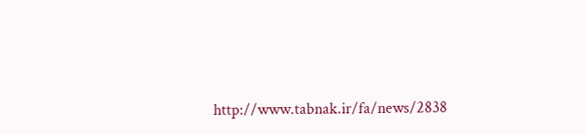http://www.tabnak.ir/fa/news/2838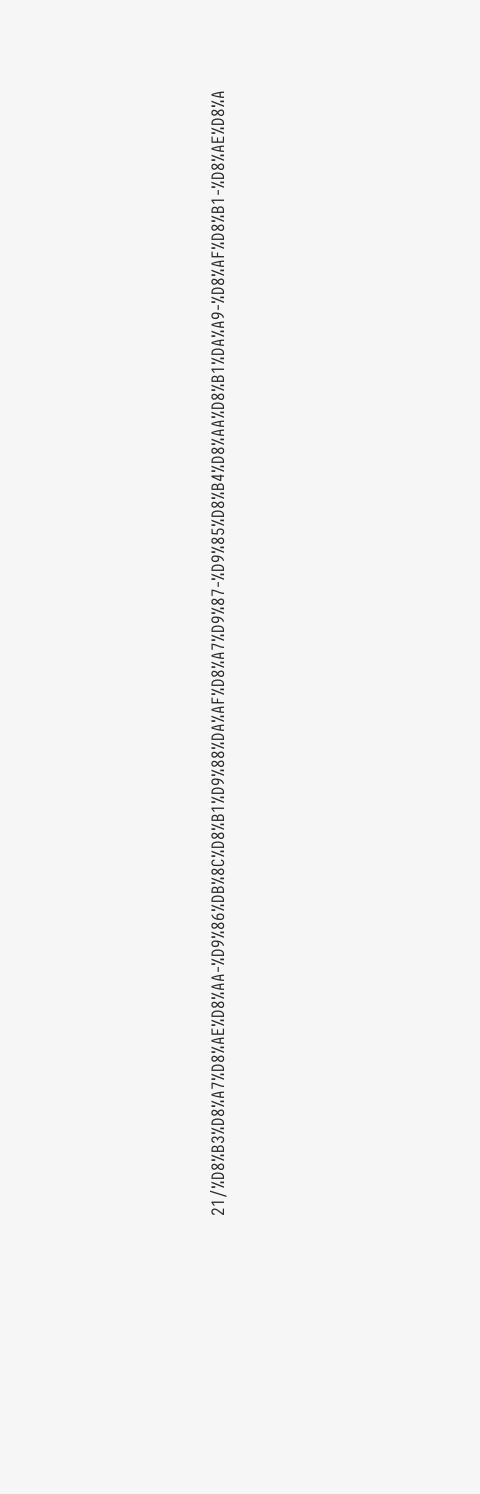21/%D8%B3%D8%A7%D8%AE%D8%AA-%D9%86%DB%8C%D8%B1%D9%88%DA%AF%D8%A7%D9%87-%D9%85%D8%B4%D8%AA%D8%B1%DA%A9-%D8%AF%D8%B1-%D8%AE%D8%A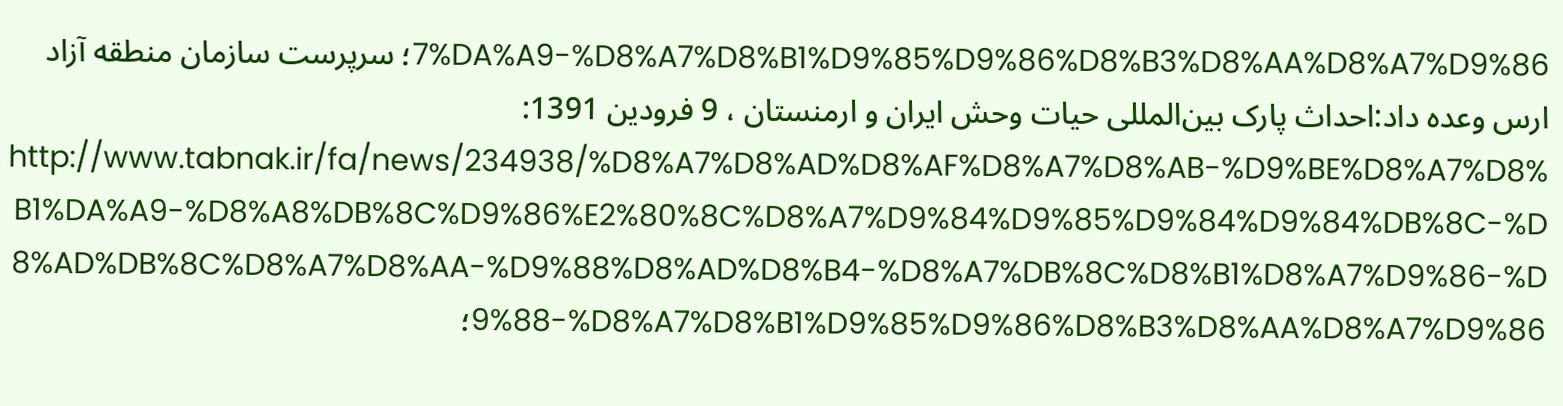7%DA%A9-%D8%A7%D8%B1%D9%85%D9%86%D8%B3%D8%AA%D8%A7%D9%86؛ سرپرست سازمان منطقه آزاد ارس وعده داد:احداث پارک بین‌المللی حیات وحش ایران و ارمنستان ، 9 فرودین 1391: http://www.tabnak.ir/fa/news/234938/%D8%A7%D8%AD%D8%AF%D8%A7%D8%AB-%D9%BE%D8%A7%D8%B1%DA%A9-%D8%A8%DB%8C%D9%86%E2%80%8C%D8%A7%D9%84%D9%85%D9%84%D9%84%DB%8C-%D8%AD%DB%8C%D8%A7%D8%AA-%D9%88%D8%AD%D8%B4-%D8%A7%DB%8C%D8%B1%D8%A7%D9%86-%D9%88-%D8%A7%D8%B1%D9%85%D9%86%D8%B3%D8%AA%D8%A7%D9%86؛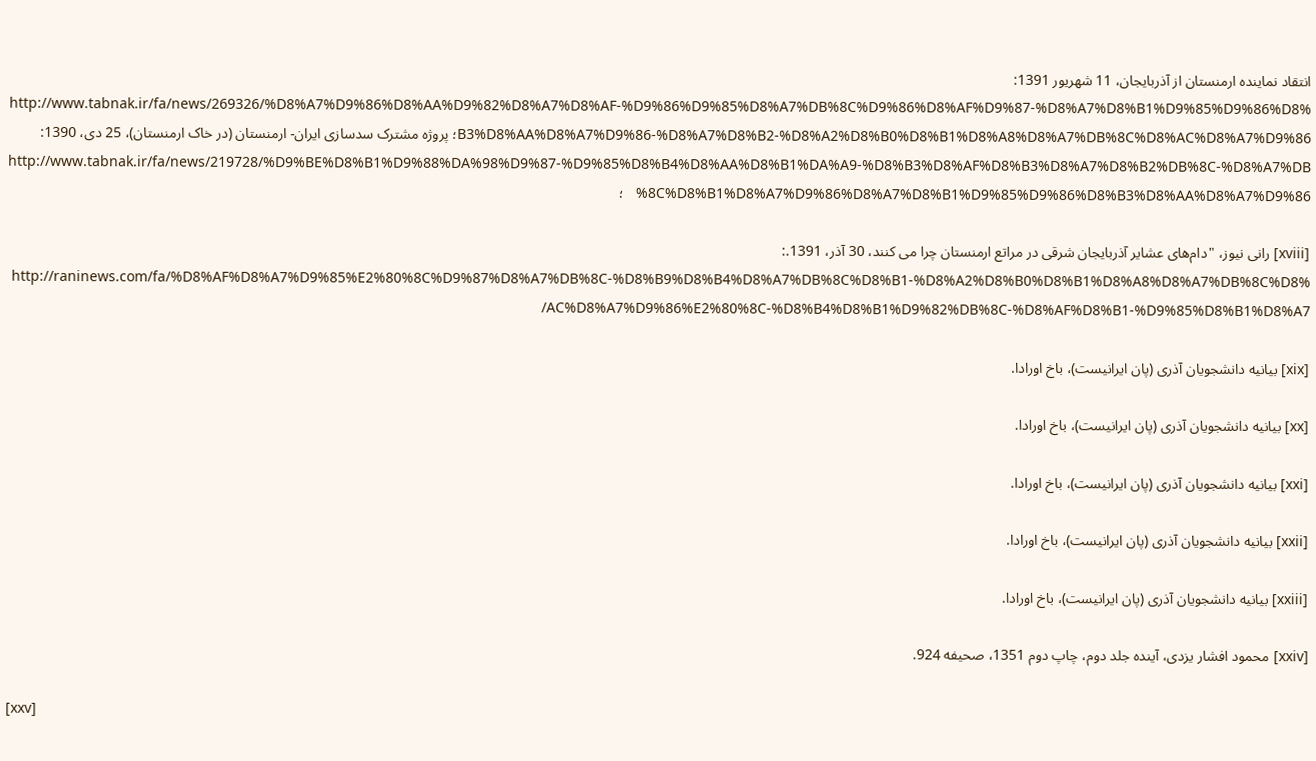انتقاد نماینده ارمنستان از آذربایجان، 11 شهریور 1391: http://www.tabnak.ir/fa/news/269326/%D8%A7%D9%86%D8%AA%D9%82%D8%A7%D8%AF-%D9%86%D9%85%D8%A7%DB%8C%D9%86%D8%AF%D9%87-%D8%A7%D8%B1%D9%85%D9%86%D8%B3%D8%AA%D8%A7%D9%86-%D8%A7%D8%B2-%D8%A2%D8%B0%D8%B1%D8%A8%D8%A7%DB%8C%D8%AC%D8%A7%D9%86؛ پروژه مشترک سدسازی ایران- ارمنستان (در خاک ارمنستان)، 25 دی، 1390: http://www.tabnak.ir/fa/news/219728/%D9%BE%D8%B1%D9%88%DA%98%D9%87-%D9%85%D8%B4%D8%AA%D8%B1%DA%A9-%D8%B3%D8%AF%D8%B3%D8%A7%D8%B2%DB%8C-%D8%A7%DB%8C%D8%B1%D8%A7%D9%86%D8%A7%D8%B1%D9%85%D9%86%D8%B3%D8%AA%D8%A7%D9%86   ؛

[xviii] رانی نیوز، "دام‌های عشایر آذربایجان‌ شرقی در مراتع ارمنستان چرا می کنند، 30 آذر، 1391.: http://raninews.com/fa/%D8%AF%D8%A7%D9%85%E2%80%8C%D9%87%D8%A7%DB%8C-%D8%B9%D8%B4%D8%A7%DB%8C%D8%B1-%D8%A2%D8%B0%D8%B1%D8%A8%D8%A7%DB%8C%D8%AC%D8%A7%D9%86%E2%80%8C-%D8%B4%D8%B1%D9%82%DB%8C-%D8%AF%D8%B1-%D9%85%D8%B1%D8%A7/

[xix] بیانیه دانشجویان آذری (پان ایرانیست)، باخ اورادا.

[xx] بیانیه دانشجویان آذری (پان ایرانیست)، باخ اورادا.

[xxi] بیانیه دانشجویان آذری (پان ایرانیست)، باخ اورادا.

[xxii] بیانیه دانشجویان آذری (پان ایرانیست)، باخ اورادا.

[xxiii] بیانیه دانشجویان آذری (پان ایرانیست)، باخ اورادا.

[xxiv] محمود افشار یزدی، آینده جلد دوم، چاپ دوم 1351، صحیفه 924.

[xxv]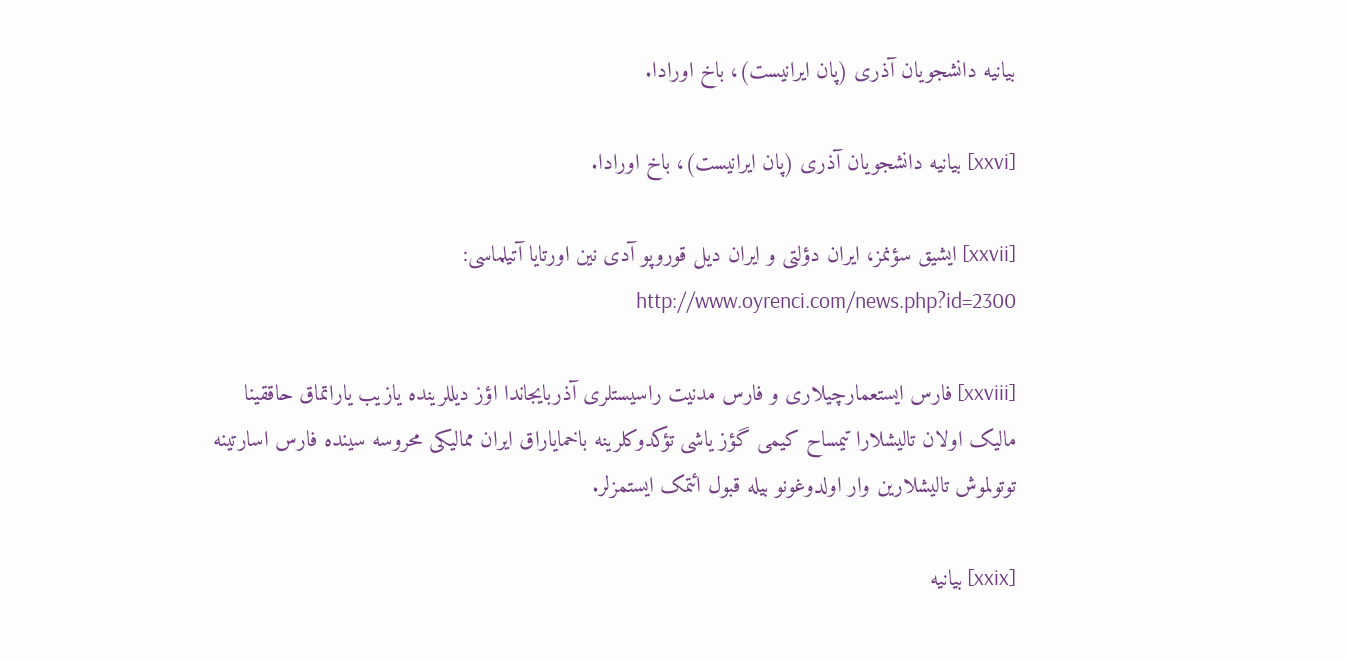بیانیه دانشجویان آذری (پان ایرانیست)، باخ اورادا.

[xxvi] بیانیه دانشجویان آذری (پان ایرانیست)، باخ اورادا.

[xxvii] ایشیق سؤنمز، ایران دؤلتی و ایران دیل قوروپو آدی نین اورتایا آتیلماسی: http://www.oyrenci.com/news.php?id=2300

[xxviii] فارس ایستعمارچیلاری و فارس مدنیت راسیستلری آذربایجاندا اؤز دیللرینده یازیب یاراتماق حاققینا مالیک اولان تالیشلارا تیمساح کیمی گؤز یاشی تؤکدوکلرینه باخمایاراق ایران ممالیکی محروسه سینده فارس اسارتینه توتولموش تالیشلارین وار اولدوغونو بیله قبول ائتمک ایستمزلر.

[xxix] بیانیه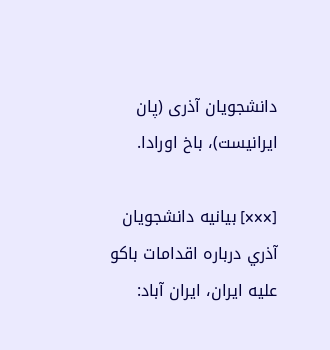دانشجویان آذری (پان ایرانیست)، باخ اورادا.

[xxx] بيانيه دانشجويان آذري درباره اقدامات باکو عليه ايران، ایران آباد: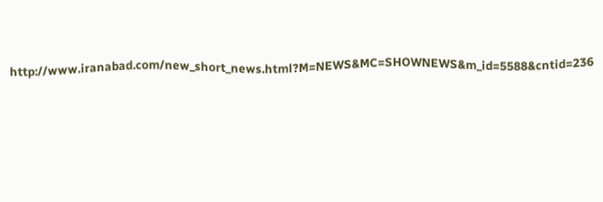http://www.iranabad.com/new_short_news.html?M=NEWS&MC=SHOWNEWS&m_id=5588&cntid=236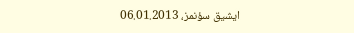ایشیق سؤنمز، 06.01.2013